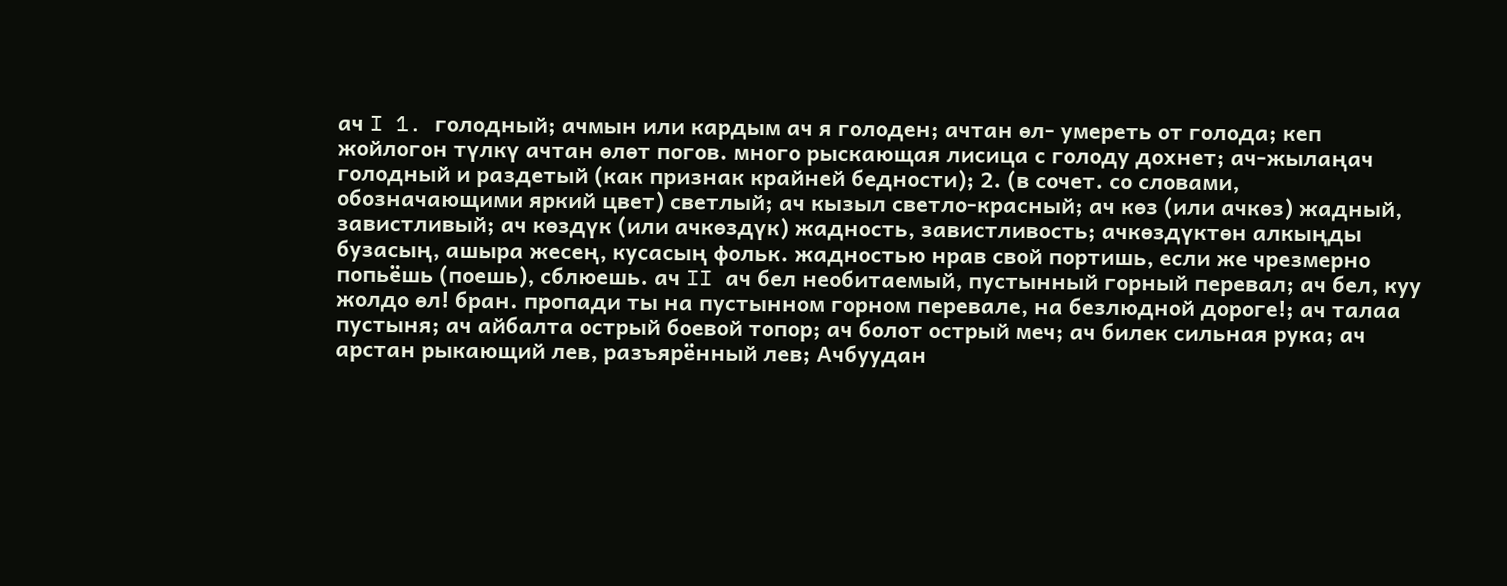ач I 1. голодный; ачмын или кардым ач я голоден; ачтан өл- умереть от голода; кеп жойлогон түлкү ачтан өлөт погов. много рыскающая лисица с голоду дохнет; ач-жылаңач голодный и раздетый (как признак крайней бедности); 2. (в сочет. со словами, обозначающими яркий цвет) светлый; ач кызыл светло-красный; ач көз (или ачкөз) жадный, завистливый; ач көздүк (или ачкөздүк) жадность, завистливость; ачкөздүктөн алкыңды бузасың, ашыра жесең, кусасың фольк. жадностью нрав свой портишь, если же чрезмерно попьёшь (поешь), сблюешь. ач II ач бел необитаемый, пустынный горный перевал; ач бел, куу жолдо өл! бран. пропади ты на пустынном горном перевале, на безлюдной дороге!; ач талаа пустыня; ач айбалта острый боевой топор; ач болот острый меч; ач билек сильная рука; ач арстан рыкающий лев, разъярённый лев; Ачбуудан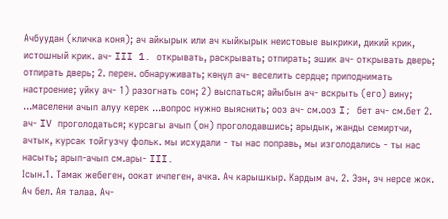Ачбуудан (кличка коня); ач айкырык или ач кыйкырык неистовые выкрики, дикий крик, истошный крик. ач- III 1. открывать, раскрывать; отпирать; эшик ач- открывать дверь; отпирать дверь; 2. перен. обнаруживать; көңүл ач- веселить сердце; приподнимать настроение; уйку ач- 1) разогнать сон; 2) выспаться; айыбын ач- вскрыть (его) вину; ...маселени ачып алуу керек ...вопрос нужно выяснить; ооз ач- см.ооз I; бет ач- см.бет 2. ач- IV проголодаться; курсагы ачып (он) проголодавшись; арыдык, жанды семиртчи, ачтык, курсак тойгузчу фольк. мы исхудали - ты нас поправь, мы изголодались - ты нас насыть; арып-ачып см.ары- III.
Iсын.1. Тамак жебеген, оокат ичпеген, ачка. Ач карышкыр. Кардым ач. 2. Ээн, эч нерсе жок. Ач бел. Ая талаа. Ач-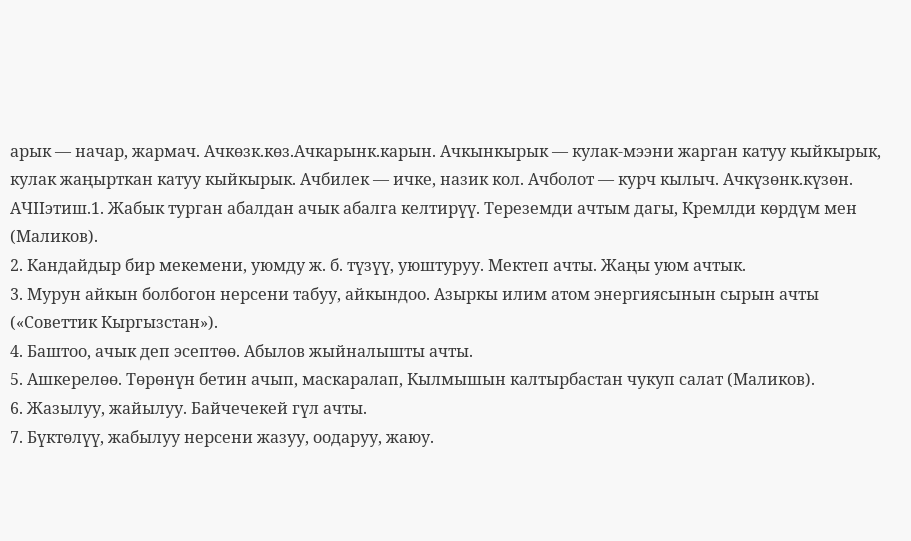арык — начар, жармач. Ачкөзк.көз.Ачкарынк.карын. Ачкынкырык — кулак-мээни жарган катуу кыйкырык, кулак жаңырткан катуу кыйкырык. Ачбилек — ичке, назик кол. Ачболот — курч кылыч. Ачкүзөнк.күзөн. АЧIIэтиш.1. Жабык турган абалдан ачык абалга келтирүү. Тереземди ачтым дагы, Кремлди көрдүм мен (Маликов).
2. Кандайдыр бир мекемени, уюмду ж. б. түзүү, уюштуруу. Мектеп ачты. Жаңы уюм ачтык.
3. Мурун айкын болбогон нерсени табуу, айкындоо. Азыркы илим атом энергиясынын сырын ачты («Советтик Кыргызстан»).
4. Баштоо, ачык деп эсептөө. Абылов жыйналышты ачты.
5. Ашкерелөө. Төрөнүн бетин ачып, маскаралап, Кылмышын калтырбастан чукуп салат (Маликов).
6. Жазылуу, жайылуу. Байчечекей гүл ачты.
7. Бүктөлүү, жабылуу нерсени жазуу, оодаруу, жаюу.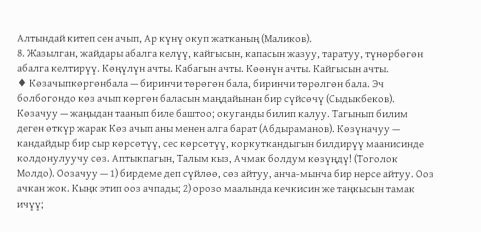Алтындай китеп сен ачып, Ар күнү окуп жатканың (Маликов).
8. Жазылган, жайдары абалга келүү, кайгысын, капасын жазуу, таратуу, түнөрбөгөн абалга келтирүү. Көңүлүн ачты. Кабагын ачты. Көөнүн ачты. Кайгысын ачты.
♦ Көзачыпкөргөнбала — биринчи төрөгөн бала, биринчи төрөлгөн бала. Эч болбогондо көз ачып көргөн баласын маңдайынан бир сүйсөчү (Сыдыкбеков). Көзачуу — жаңыдан таанып биле баштоо; окуганды билип калуу. Тагынып билим деген өткүр жарак Көз ачып аны менен алга барат (Абдыраманов). Көзүначуу — кандайдыр бир сыр көрсөтүү, сес көрсөтүү, коркуткандыгын билдирүү маанисинде колдонулуучу сөз. Аптыкпагын, Талым кыз, Ачмак болдум көзүңдү! (Тоголок Молдо). Оозачуу — 1) бирдеме деп сүйлөө, сөз айтуу, анча-мынча бир нерсе айтуу. Ооз ачкан жок. Кыңк этип ооз ачпады; 2) орозо маалында кечкисин же таңкысын тамак ичүү;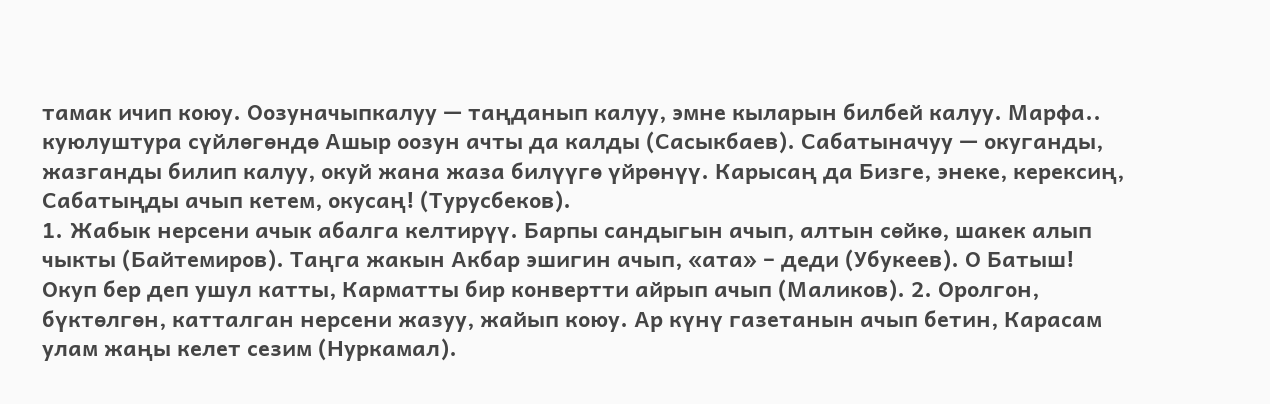тамак ичип коюу. Оозуначыпкалуу — таңданып калуу, эмне кыларын билбей калуу. Марфа.. куюлуштура сүйлөгөндө Ашыр оозун ачты да калды (Сасыкбаев). Сабатыначуу — окуганды, жазганды билип калуу, окуй жана жаза билүүгө үйрөнүү. Карысаң да Бизге, энеке, керексиң, Сабатыңды ачып кетем, окусаң! (Турусбеков).
1. Жабык нерсени ачык абалга келтирүү. Барпы сандыгын ачып, алтын сөйкө, шакек алып чыкты (Байтемиров). Таңга жакын Акбар эшигин ачып, «ата» – деди (Убукеев). О Батыш! Окуп бер деп ушул катты, Карматты бир конвертти айрып ачып (Маликов). 2. Оролгон, бүктөлгөн, катталган нерсени жазуу, жайып коюу. Ар күнү газетанын ачып бетин, Карасам улам жаңы келет сезим (Нуркамал).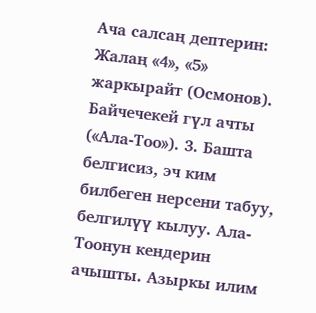Ача салсаң дептерин: Жалаң «4», «5» жаркырайт (Осмонов). Байчечекей гүл ачты («Ала-Тоо»). 3. Башта белгисиз, эч ким билбеген нерсени табуу, белгилүү кылуу. Ала-Тоонун кендерин ачышты. Азыркы илим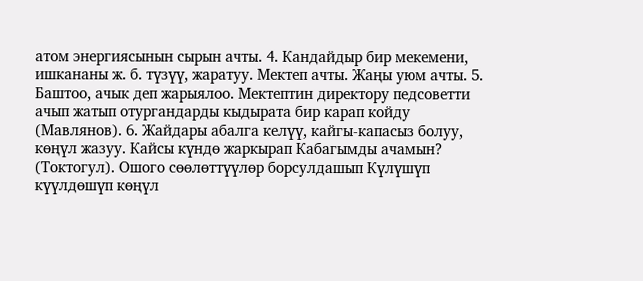атом энергиясынын сырын ачты. 4. Кандайдыр бир мекемени, ишкананы ж. б. түзүү, жаратуу. Мектеп ачты. Жаңы уюм ачты. 5. Баштоо, ачык деп жарыялоо. Мектептин директору педсоветти ачып жатып отургандарды кыдырата бир карап койду (Мавлянов). 6. Жайдары абалга келүү, кайгы-капасыз болуу, көңүл жазуу. Кайсы күндө жаркырап Кабагымды ачамын? (Токтогул). Ошого сөөлөттүүлөр борсулдашып Күлүшүп күүлдөшүп көңүл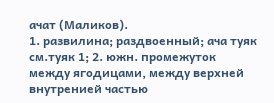ачат (Маликов).
1. развилина; раздвоенный; ача туяк см.туяк 1; 2. южн. промежуток между ягодицами, между верхней внутренией частью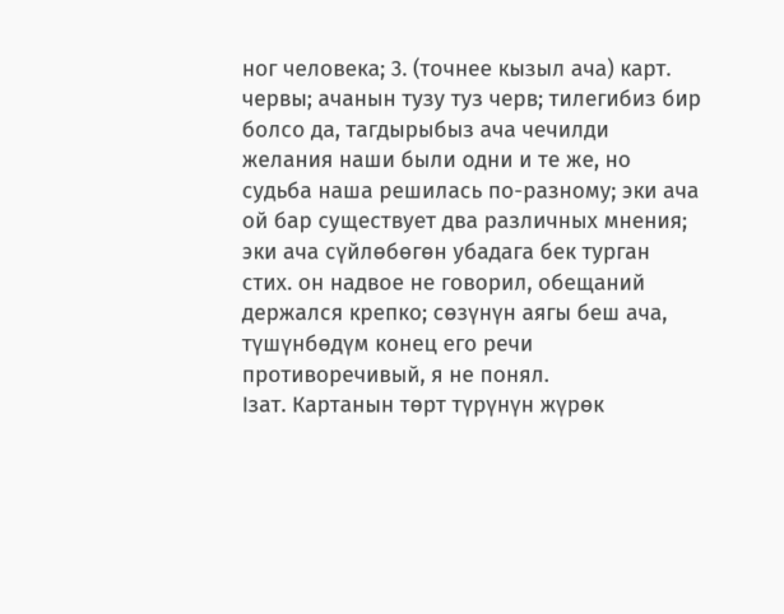ног человека; 3. (точнее кызыл ача) карт. червы; ачанын тузу туз черв; тилегибиз бир болсо да, тагдырыбыз ача чечилди желания наши были одни и те же, но судьба наша решилась по-разному; эки ача ой бар существует два различных мнения; эки ача сүйлөбөгөн убадага бек турган стих. он надвое не говорил, обещаний держался крепко; сөзүнүн аягы беш ача, түшүнбөдүм конец его речи противоречивый, я не понял.
Iзат. Картанын төрт түрүнүн жүрөк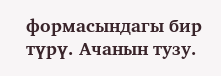формасындагы бир түрү. Ачанын тузу.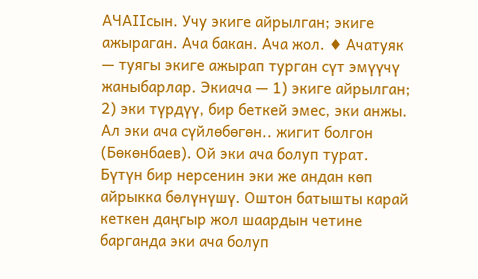АЧАIIсын. Учу экиге айрылган; экиге ажыраган. Ача бакан. Ача жол. ♦ Ачатуяк — туягы экиге ажырап турган сүт эмүүчү жаныбарлар. Экиача — 1) экиге айрылган; 2) эки түрдүү, бир беткей эмес, эки анжы. Ал эки ача сүйлөбөгөн.. жигит болгон (Бөкөнбаев). Ой эки ача болуп турат.
Бүтүн бир нерсенин эки же андан көп айрыкка бөлүнүшү. Оштон батышты карай кеткен даңгыр жол шаардын четине барганда эки ача болуп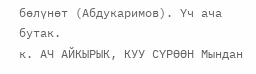бөлүнөт (Абдукаримов). Үч ача бутак.
к. АЧ АЙКЫРЫК, КУУ СҮРӨӨН Мындан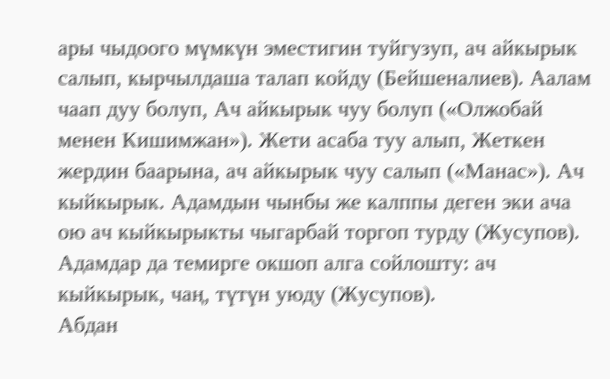ары чыдоого мүмкүн эместигин туйгузуп, ач айкырык салып, кырчылдаша талап койду (Бейшеналиев). Аалам чаап дуу болуп, Ач айкырык чуу болуп («Олжобай менен Кишимжан»). Жети асаба туу алып, Жеткен жердин баарына, ач айкырык чуу салып («Манас»). Ач кыйкырык. Адамдын чынбы же калппы деген эки ача ою ач кыйкырыкты чыгарбай торгоп турду (Жусупов). Адамдар да темирге окшоп алга сойлошту: ач кыйкырык, чаң, түтүн уюду (Жусупов).
Абдан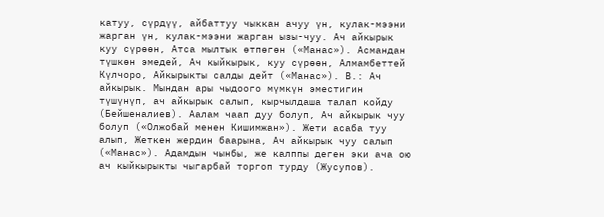катуу, сүрдүү, айбаттуу чыккан ачуу үн, кулак-мээни жарган үн, кулак-мээни жарган ызы-чуу. Ач айкырык куу сүрөөн, Атса мылтык өтпөгөн («Манас»). Асмандан түшкөн эмедей, Ач кыйкырык, куу сүрөөн, Алмамбеттей Күлчоро, Айкырыкты салды дейт («Манас»). В.: Ач айкырык. Мындан ары чыдоого мүмкүн эместигин түшүнүп, ач айкырык салып, кырчылдаша талап койду (Бейшеналиев). Аалам чаап дуу болуп, Ач айкырык чуу болуп («Олжобай менен Кишимжан»). Жети асаба туу алып, Жеткен жердин баарына, Ач айкырык чуу салып («Манас»). Адамдын чынбы, же калппы деген эки ача ою ач кыйкырыкты чыгарбай торгоп турду (Жусупов).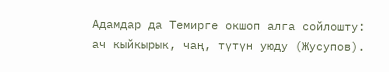Адамдар да Темирге окшоп алга сойлошту: ач кыйкырык, чаң, түтүн уюду (Жусупов).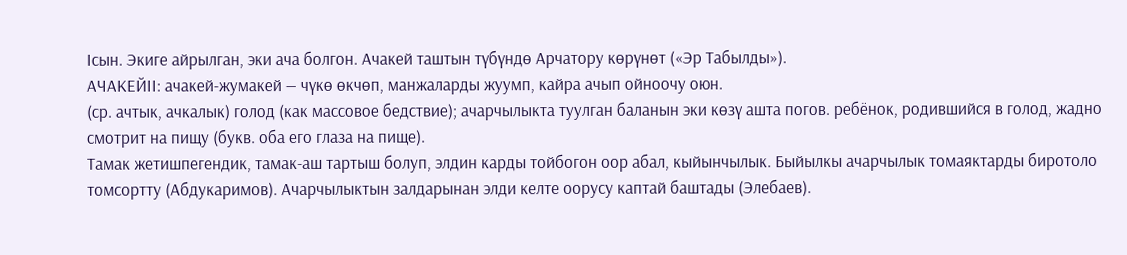Iсын. Экиге айрылган, эки ача болгон. Ачакей таштын түбүндө Арчатору көрүнөт («Эр Табылды»).
АЧАКЕЙII: ачакей-жумакей — чүкө өкчөп, манжаларды жуумп, кайра ачып ойноочу оюн.
(ср. ачтык, ачкалык) голод (как массовое бедствие); ачарчылыкта туулган баланын эки көзү ашта погов. ребёнок, родившийся в голод, жадно смотрит на пищу (букв. оба его глаза на пище).
Тамак жетишпегендик, тамак-аш тартыш болуп, элдин карды тойбогон оор абал, кыйынчылык. Быйылкы ачарчылык томаяктарды биротоло томсортту (Абдукаримов). Ачарчылыктын залдарынан элди келте оорусу каптай баштады (Элебаев).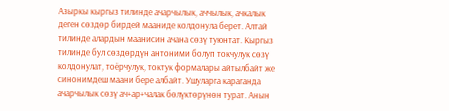Азыркы кыргыз тилинде ачарчылык, аччылык, ачкалык деген сөздөр бирдей мааниде колдонула берет. Алтай тилинде алардын маанисин ачана сөзү туюнтат. Кыргыз тилинде бул сөздөрдүн антоними болуп токчулук сөзү колдонулат, тоёрчулук, токтук формалары айтылбайт же синонимдеш маани бере албайт. Ушуларга караганда ачарчылык сөзү ач+ар+чалак бөлүктөрүнөн турат. Анын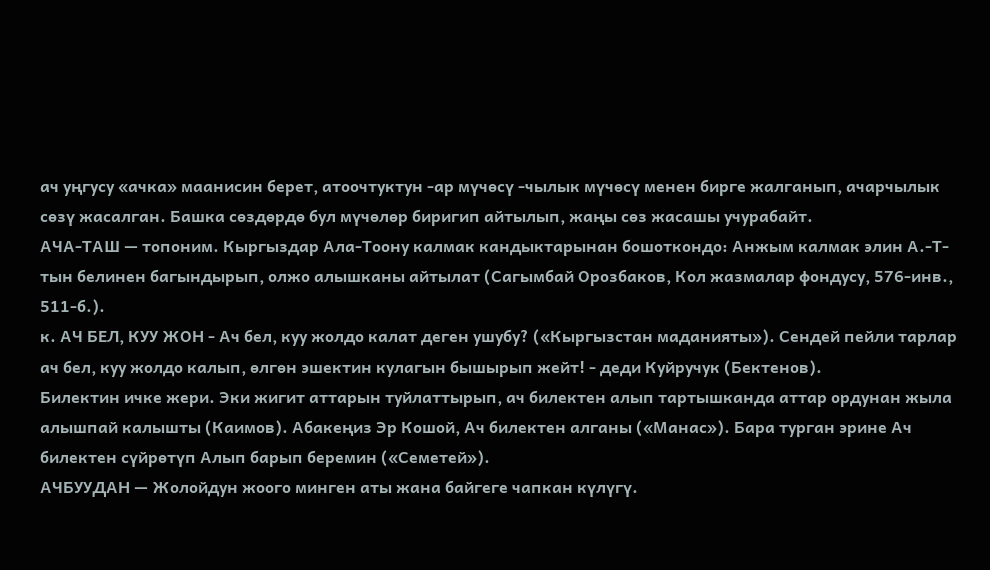ач уңгусу «ачка» маанисин берет, атоочтуктун -ар мүчөсү -чылык мүчөсү менен бирге жалганып, ачарчылык сөзү жасалган. Башка сөздөрдө бул мүчөлөр биригип айтылып, жаңы сөз жасашы учурабайт.
АЧА-ТАШ — топоним. Кыргыздар Ала-Тоону калмак кандыктарынан бошоткондо: Анжым калмак элин А.-Т-тын белинен багындырып, олжо алышканы айтылат (Сагымбай Орозбаков, Кол жазмалар фондусу, 576-инв., 511-б.).
к. АЧ БЕЛ, КУУ ЖОН - Ач бел, куу жолдо калат деген ушубу? («Кыргызстан маданияты»). Сендей пейли тарлар ач бел, куу жолдо калып, өлгөн эшектин кулагын бышырып жейт! - деди Куйручук (Бектенов).
Билектин ичке жери. Эки жигит аттарын туйлаттырып, ач билектен алып тартышканда аттар ордунан жыла алышпай калышты (Каимов). Абакеңиз Эр Кошой, Ач билектен алганы («Манас»). Бара турган эрине Ач билектен сүйрөтүп Алып барып беремин («Семетей»).
АЧБУУДАН — Жолойдун жоого минген аты жана байгеге чапкан күлүгү.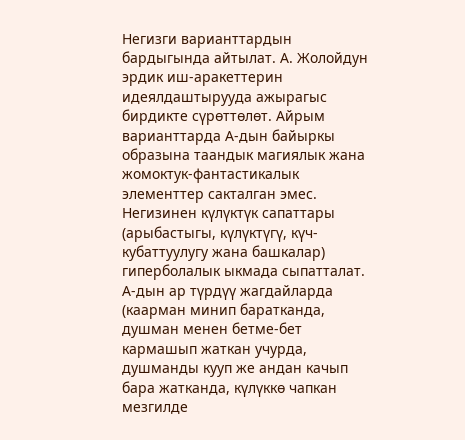Негизги варианттардын бардыгында айтылат. А. Жолойдун эрдик иш-аракеттерин идеялдаштырууда ажырагыс бирдикте сүрөттөлөт. Айрым варианттарда А-дын байыркы образына таандык магиялык жана жомоктук-фантастикалык элементтер сакталган эмес. Негизинен күлүктүк сапаттары (арыбастыгы, күлүктүгү, күч-кубаттуулугу жана башкалар) гиперболалык ыкмада сыпатталат. А-дын ар түрдүү жагдайларда (каарман минип баратканда, душман менен бетме-бет кармашып жаткан учурда, душманды кууп же андан качып бара жатканда, күлүккө чапкан мезгилде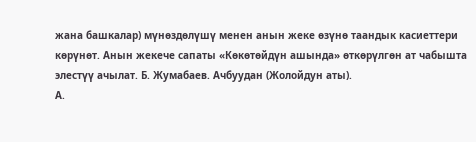жана башкалар) мүнөздөлүшү менен анын жеке өзүнө таандык касиеттери көрүнөт. Анын жекече сапаты «Көкөтөйдүн ашында» өткөрүлгөн ат чабышта элестүү ачылат. Б. Жумабаев. Ачбуудан (Жолойдун аты).
А.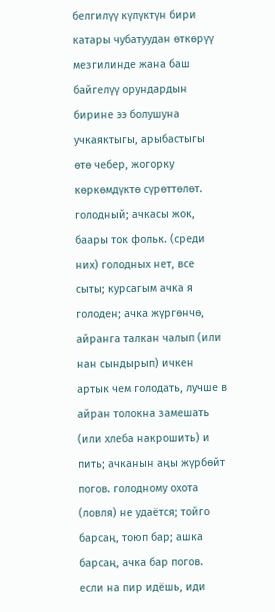белгилүү күлүктүн бири катары чубатуудан өткөрүү мезгилинде жана баш байгелүү орундардын бирине ээ болушуна учкаяктыгы, арыбастыгы өтө чебер, жогорку көркөмдүктө сүрөттөлөт.
голодный; ачкасы жок, баары ток фольк. (среди них) голодных нет, все сыты; курсагым ачка я голоден; ачка жүргөнчө, айранга талкан чалып (или нан сындырып) ичкен артык чем голодать, лучше в айран толокна замешать (или хлеба накрошить) и пить; ачканын аңы жүрбөйт погов. голодному охота (ловля) не удаётся; тойго барсаң, тоюп бар; ашка барсаң, ачка бар погов. если на пир идёшь, иди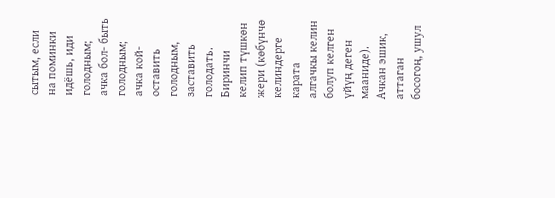сытым, если на поминки идёшь, иди голодным; ачка бол- быть голодным; ачка кой- оставить голодным, заставить голодать.
Биринчи келип түшкөн жери (көбүнчө келиндерге карата алгачкы келин болуп келген үйүң деген мааниде). Ачкан эшик, аттаган босогоң, ушул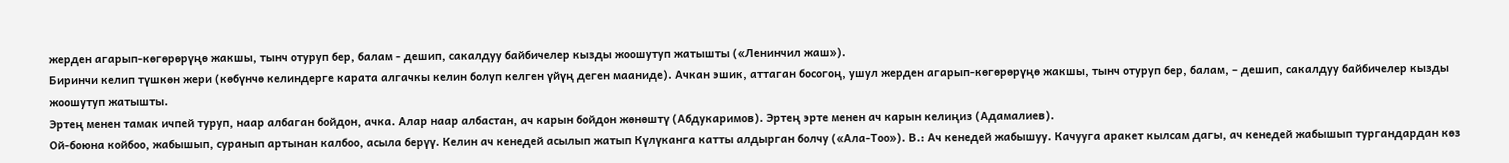жерден агарып-көгөрөрүңө жакшы, тынч отуруп бер, балам - дешип, сакалдуу байбичелер кызды жоошутуп жатышты («Ленинчил жаш»).
Биринчи келип түшкөн жери (көбүнчө келиндерге карата алгачкы келин болуп келген үйүң деген мааниде). Ачкан эшик, аттаган босогоң, ушул жерден агарып-көгөрөрүңө жакшы, тынч отуруп бер, балам, – дешип, сакалдуу байбичелер кызды жоошутуп жатышты.
Эртең менен тамак ичпей туруп, наар албаган бойдон, ачка. Алар наар албастан, ач карын бойдон жөнөштү (Абдукаримов). Эртең эрте менен ач карын келиңиз (Адамалиев).
Ой-боюна койбоо, жабышып, суранып артынан калбоо, асыла берүү. Келин ач кенедей асылып жатып Күлүканга катты алдырган болчу («Ала-Тоо»). В.: Ач кенедей жабышуу. Качууга аракет кылсам дагы, ач кенедей жабышып тургандардан көз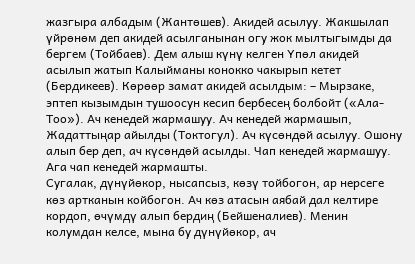жазгыра албадым (Жантөшев). Акидей асылуу. Жакшылап үйрөнөм деп акидей асылганынан огу жок мылтыгымды да бергем (Тойбаев). Дем алыш күнү келген Үпөл акидей асылып жатып Калыйманы конокко чакырып кетет (Бердикеев). Көрөөр замат акидей асылдым: – Мырзаке, эптеп кызымдын тушоосун кесип бербесең болбойт («Ала-Тоо»). Ач кенедей жармашуу. Ач кенедей жармашып, Жадаттыңар айылды (Токтогул). Ач күсөндөй асылуу. Ошону алып бер деп, ач күсөндөй асылды. Чап кенедей жармашуу. Ага чап кенедей жармашты.
Сугалак, дүнүйөкор, нысапсыз, көзү тойбогон, ар нерсеге көз артканын койбогон. Ач көз атасын аябай дал келтире кордоп, өчүмдү алып бердиң (Бейшеналиев). Менин колумдан келсе, мына бу дүнүйөкор, ач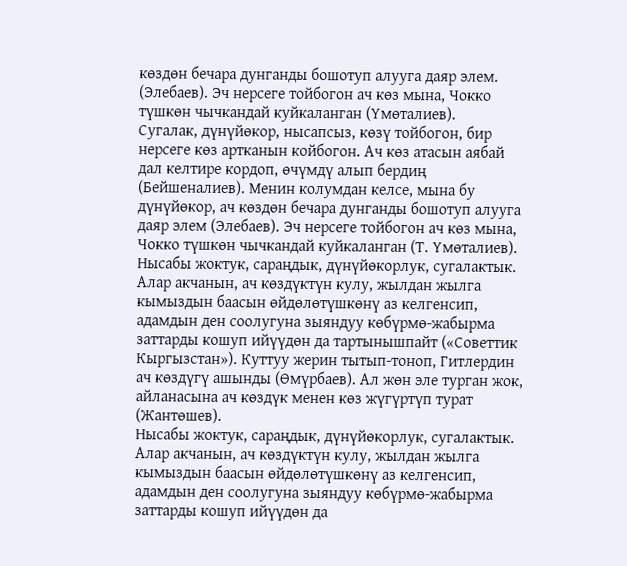көздөн бечара дунганды бошотуп алууга даяр элем. (Элебаев). Эч нерсеге тойбогон ач көз мына, Чокко түшкөн чычкандай куйкаланган (Үмөталиев).
Сугалак, дүнүйөкор, нысапсыз, көзү тойбогон, бир нерсеге көз артканын койбогон. Ач көз атасын аябай дал келтире кордоп, өчүмдү алып бердиң (Бейшеналиев). Менин колумдан келсе, мына бу дүнүйөкор, ач көздөн бечара дунганды бошотуп алууга даяр элем (Элебаев). Эч нерсеге тойбогон ач көз мына, Чокко түшкөн чычкандай куйкаланган (Т. Үмөталиев).
Нысабы жоктук, сараңдык, дүнүйөкорлук, сугалактык. Алар акчанын, ач көздүктүн кулу, жылдан жылга кымыздын баасын өйдөлөтүшкөнү аз келгенсип, адамдын ден соолугуна зыяндуу көбүрмө-жабырма заттарды кошуп ийүүдөн да тартынышпайт («Советтик Кыргызстан»). Куттуу жерин тытып-тоноп, Гитлердин ач көздүгү ашынды (Өмүрбаев). Ал жөн эле турган жок, айланасына ач көздүк менен көз жүгүртүп турат (Жантөшев).
Нысабы жоктук, сараңдык, дүнүйөкорлук, сугалактык. Алар акчанын, ач көздүктүн кулу, жылдан жылга кымыздын баасын өйдөлөтүшкөнү аз келгенсип, адамдын ден соолугуна зыяндуу көбүрмө-жабырма заттарды кошуп ийүүдөн да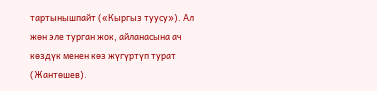тартынышпайт («Кыргыз туусу»). Ал жөн эле турган жок, айланасына ач көздүк менен көз жүгүртүп турат (Жантөшев).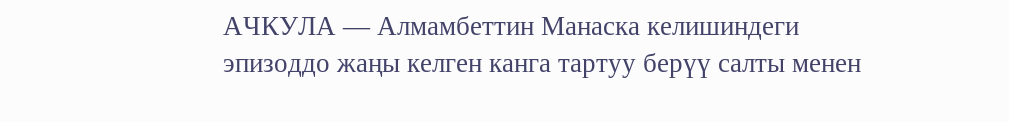АЧКУЛА — Алмамбеттин Манаска келишиндеги эпизоддо жаңы келген канга тартуу берүү салты менен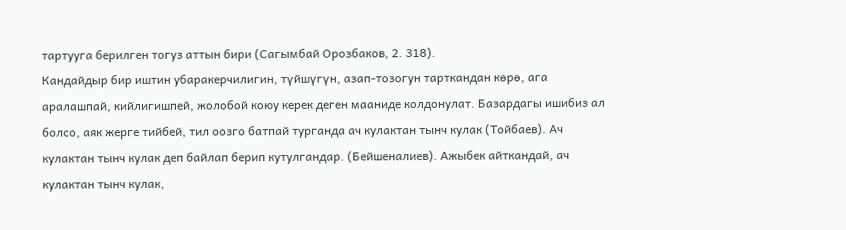тартууга берилген тогуз аттын бири (Сагымбай Орозбаков, 2. 318).
Кандайдыр бир иштин убаракерчилигин, түйшүгүн, азап-тозогун тарткандан көрө, ага аралашпай, кийлигишпей, жолобой коюу керек деген мааниде колдонулат. Базардагы ишибиз ал болсо, аяк жерге тийбей, тил оозго батпай турганда ач кулактан тынч кулак (Тойбаев). Ач кулактан тынч кулак деп байлап берип кутулгандар. (Бейшеналиев). Ажыбек айткандай, ач кулактан тынч кулак,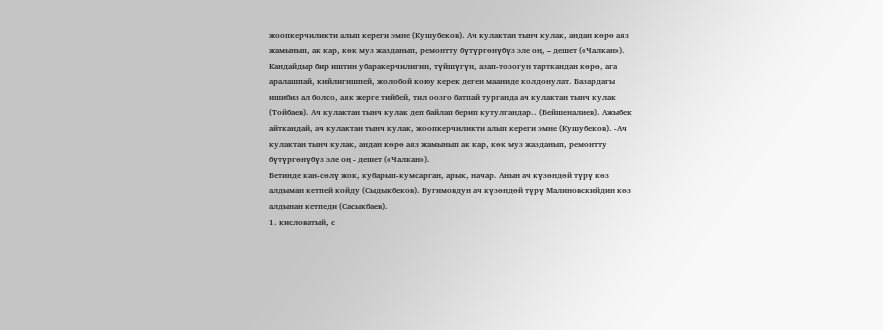жоопкерчиликти алып кереги эмне (Кушубеков). Ач кулактан тынч кулак, андан көрө аяз жамынып, ак кар, көк муз жазданып, ремонтту бүтүргөнүбүз эле оң, – дешет («Чалкан»).
Кандайдыр бир иштин убаракерчилигин, түйшүгүн, азап-тозогун тарткандан көрө, ага аралашпай, кийлигишпей, жолобой коюу керек деген мааниде колдонулат. Базардагы ишибиз ал болсо, аяк жерге тийбей, тил оозго батпай турганда ач кулактан тынч кулак (Тойбаев). Ач кулактан тынч кулак деп байлап берип кутулгандар.. (Бейшеналиев). Ажыбек айткандай, ач кулактан тынч кулак, жоопкерчиликти алып кереги эмне (Кушубеков). -Ач кулактан тынч кулак, андан көрө аяз жамынып ак кар, көк муз жазданып, ремонтту бүтүргөнүбүз эле оң - дешет («Чалкан»).
Бетинде кан-сөлү жок, кубарып-кумсарган, арык, начар. Анын ач күзөндөй түрү көз алдыман кетпей койду (Сыдыкбеков). Бугимовдун ач күзөндөй түрү Малиновскийдин көз алдынан кетпеди (Сасыкбаев).
1. кисловатый, с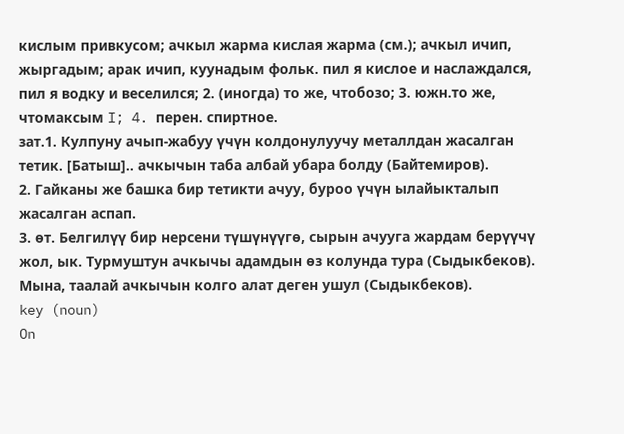кислым привкусом; ачкыл жарма кислая жарма (см.); ачкыл ичип, жыргадым; арак ичип, куунадым фольк. пил я кислое и наслаждался, пил я водку и веселился; 2. (иногда) то же, чтобозо; 3. южн.то же, чтомаксым I; 4. перен. спиртное.
зат.1. Кулпуну ачып-жабуу үчүн колдонулуучу металлдан жасалган тетик. [Батыш].. ачкычын таба албай убара болду (Байтемиров).
2. Гайканы же башка бир тетикти ачуу, буроо үчүн ылайыкталып жасалган аспап.
3. өт. Белгилүү бир нерсени түшүнүүгө, сырын ачууга жардам берүүчү жол, ык. Турмуштун ачкычы адамдын өз колунда тура (Сыдыкбеков). Мына, таалай ачкычын колго алат деген ушул (Сыдыкбеков).
key (noun)
On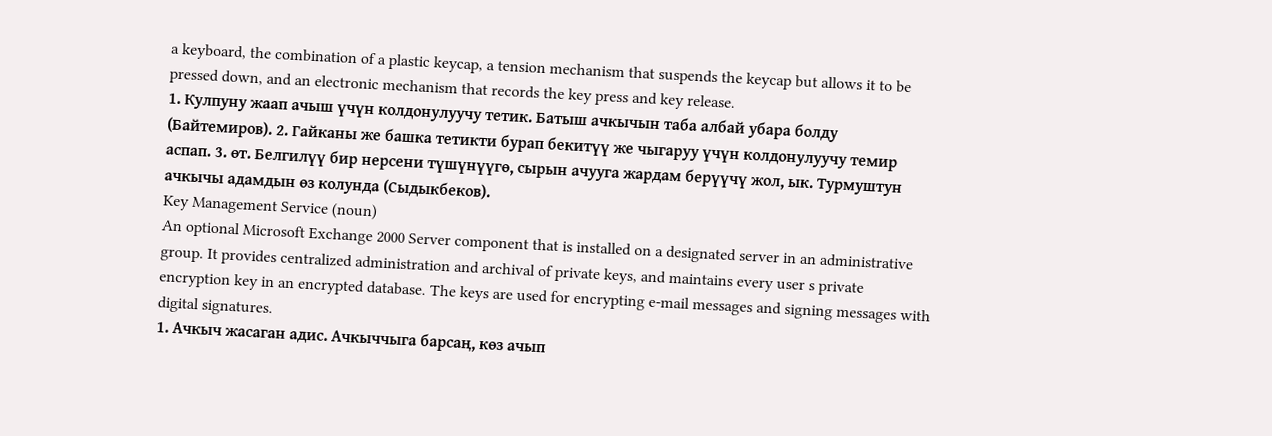a keyboard, the combination of a plastic keycap, a tension mechanism that suspends the keycap but allows it to be pressed down, and an electronic mechanism that records the key press and key release.
1. Кулпуну жаап ачыш үчүн колдонулуучу тетик. Батыш ачкычын таба албай убара болду (Байтемиров). 2. Гайканы же башка тетикти бурап бекитүү же чыгаруу үчүн колдонулуучу темир аспап. 3. өт. Белгилүү бир нерсени түшүнүүгө, сырын ачууга жардам берүүчү жол, ык. Турмуштун ачкычы адамдын өз колунда (Сыдыкбеков).
Key Management Service (noun)
An optional Microsoft Exchange 2000 Server component that is installed on a designated server in an administrative group. It provides centralized administration and archival of private keys, and maintains every user s private encryption key in an encrypted database. The keys are used for encrypting e-mail messages and signing messages with digital signatures.
1. Ачкыч жасаган адис. Ачкыччыга барсаң, көз ачып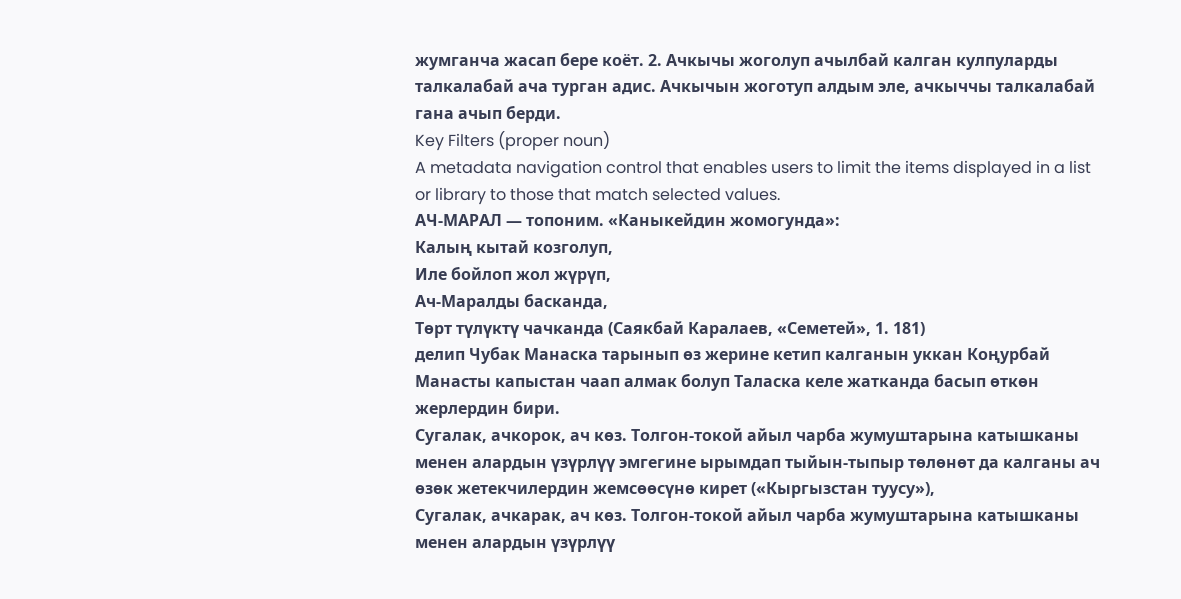жумганча жасап бере коёт. 2. Ачкычы жоголуп ачылбай калган кулпуларды талкалабай ача турган адис. Ачкычын жоготуп алдым эле, ачкыччы талкалабай гана ачып берди.
Key Filters (proper noun)
A metadata navigation control that enables users to limit the items displayed in a list or library to those that match selected values.
АЧ-МАРАЛ — топоним. «Каныкейдин жомогунда»:
Калың кытай козголуп,
Иле бойлоп жол жүрүп,
Ач-Маралды басканда,
Төрт түлүктү чачканда (Саякбай Каралаев, «Семетей», 1. 181)
делип Чубак Манаска тарынып өз жерине кетип калганын уккан Коңурбай Манасты капыстан чаап алмак болуп Таласка келе жатканда басып өткөн жерлердин бири.
Сугалак, ачкорок, ач көз. Толгон-токой айыл чарба жумуштарына катышканы менен алардын үзүрлүү эмгегине ырымдап тыйын-тыпыр төлөнөт да калганы ач өзөк жетекчилердин жемсөөсүнө кирет («Кыргызстан туусу»),
Сугалак, ачкарак, ач көз. Толгон-токой айыл чарба жумуштарына катышканы менен алардын үзүрлүү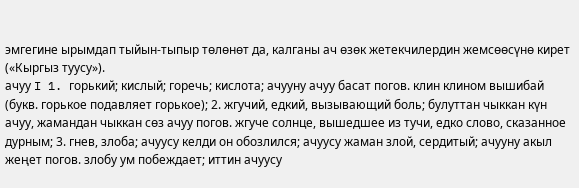эмгегине ырымдап тыйын-тыпыр төлөнөт да, калганы ач өзөк жетекчилердин жемсөөсүнө кирет («Кыргыз туусу»).
ачуу I 1. горький; кислый; горечь; кислота; ачууну ачуу басат погов. клин клином вышибай (букв. горькое подавляет горькое); 2. жгучий, едкий, вызывающий боль; булуттан чыккан күн ачуу, жамандан чыккан сөз ачуу погов. жгуче солнце, вышедшее из тучи, едко слово, сказанное дурным; 3. гнев, злоба; ачуусу келди он обозлился; ачуусу жаман злой, сердитый; ачууну акыл жеңет погов. злобу ум побеждает; иттин ачуусу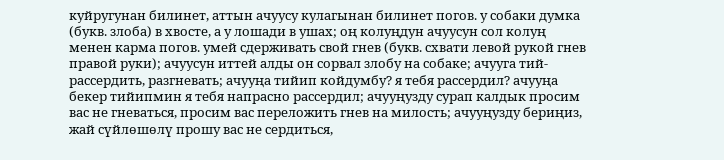куйругунан билинет, аттын ачуусу кулагынан билинет погов. у собаки думка (букв. злоба) в хвосте, а у лошади в ушах; оң колуңдун ачуусун сол колуң менен карма погов. умей сдерживать свой гнев (букв. схвати левой рукой гнев правой руки); ачуусун иттей алды он сорвал злобу на собаке; ачууга тий- рассердить, разгневать; ачууңа тийип койдумбу? я тебя рассердил? ачууңа бекер тийипмин я тебя напрасно рассердил; ачууңузду сурап калдык просим вас не гневаться, просим вас переложить гнев на милость; ачууңузду бериңиз, жай сүйлөшөлү прошу вас не сердиться,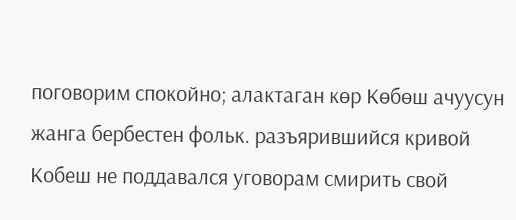поговорим спокойно; алактаган көр Көбөш ачуусун жанга бербестен фольк. разъярившийся кривой Кобеш не поддавался уговорам смирить свой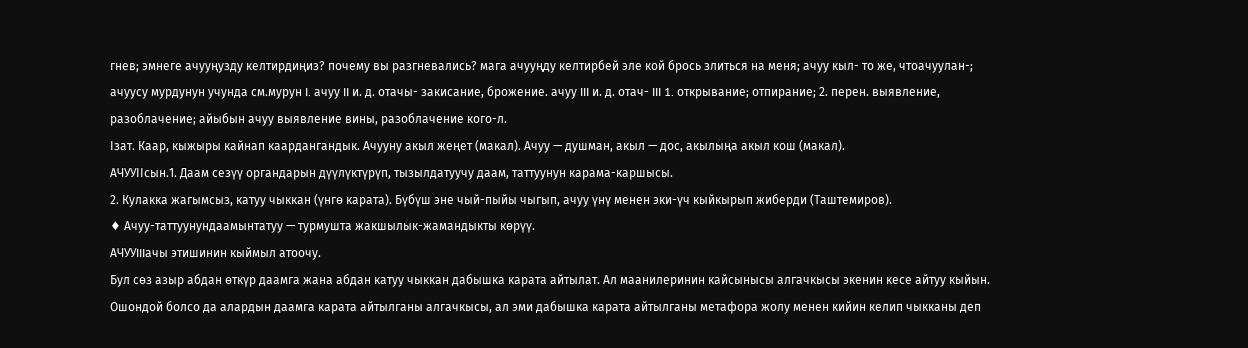гнев; эмнеге ачууңузду келтирдиңиз? почему вы разгневались? мага ачууңду келтирбей эле кой брось злиться на меня; ачуу кыл- то же, чтоачуулан-; ачуусу мурдунун учунда см.мурун I. ачуу II и. д. отачы- закисание, брожение. ачуу III и. д. отач- III 1. открывание; отпирание; 2. перен. выявление, разоблачение; айыбын ачуу выявление вины, разоблачение кого-л.
Iзат. Каар, кыжыры кайнап каардангандык. Ачууну акыл жеңет (макал). Ачуу — душман, акыл — дос, акылыңа акыл кош (макал).
АЧУУIIсын.1. Даам сезүү органдарын дүүлүктүрүп, тызылдатуучу даам, таттуунун карама-каршысы.
2. Кулакка жагымсыз, катуу чыккан (үнгө карата). Бүбүш эне чый-пыйы чыгып, ачуу үнү менен эки-үч кыйкырып жиберди (Таштемиров).
♦ Ачуу-таттуунундаамынтатуу — турмушта жакшылык-жамандыкты көрүү.
АЧУУIIIачы этишинин кыймыл атоочу.
Бул сөз азыр абдан өткүр даамга жана абдан катуу чыккан дабышка карата айтылат. Ал маанилеринин кайсынысы алгачкысы экенин кесе айтуу кыйын. Ошондой болсо да алардын даамга карата айтылганы алгачкысы, ал эми дабышка карата айтылганы метафора жолу менен кийин келип чыкканы деп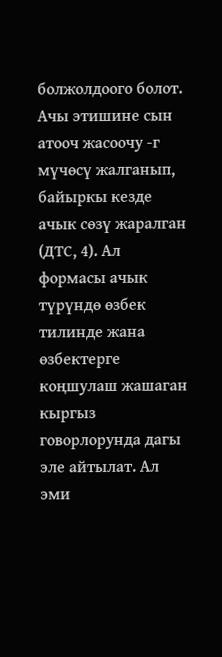болжолдоого болот. Ачы этишине сын атооч жасоочу -г мүчөсү жалганып, байыркы кезде ачык сөзү жаралган (ДТС, 4). Ал формасы ачык түрүндө өзбек тилинде жана өзбектерге коңшулаш жашаган кыргыз говорлорунда дагы эле айтылат. Ал эми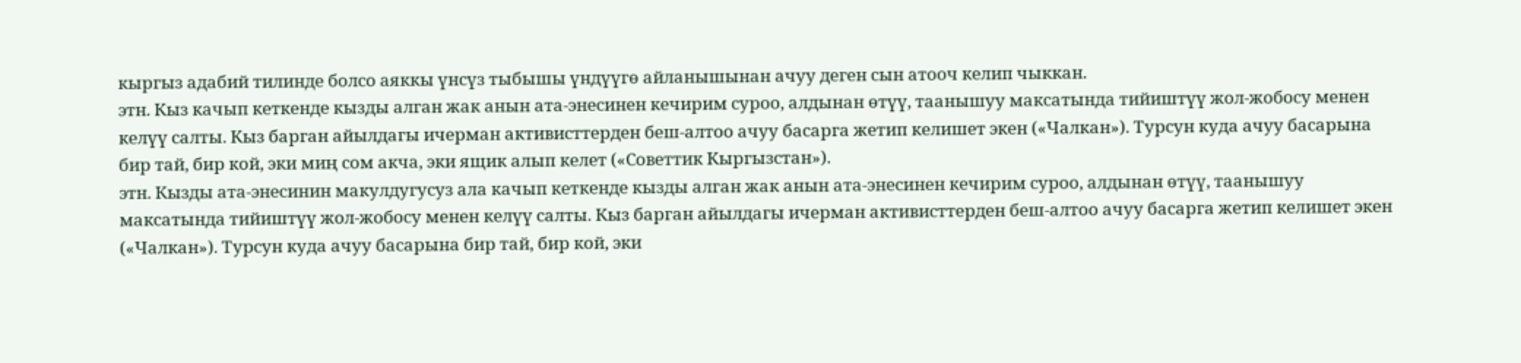кыргыз адабий тилинде болсо аяккы үнсүз тыбышы үндүүгө айланышынан ачуу деген сын атооч келип чыккан.
этн. Кыз качып кеткенде кызды алган жак анын ата-энесинен кечирим суроо, алдынан өтүү, таанышуу максатында тийиштүү жол-жобосу менен келүү салты. Кыз барган айылдагы ичерман активисттерден беш-алтоо ачуу басарга жетип келишет экен («Чалкан»). Турсун куда ачуу басарына бир тай, бир кой, эки миң сом акча, эки ящик алып келет («Советтик Кыргызстан»).
этн. Кызды ата-энесинин макулдугусуз ала качып кеткенде кызды алган жак анын ата-энесинен кечирим суроо, алдынан өтүү, таанышуу максатында тийиштүү жол-жобосу менен келүү салты. Кыз барган айылдагы ичерман активисттерден беш-алтоо ачуу басарга жетип келишет экен («Чалкан»). Турсун куда ачуу басарына бир тай, бир кой, эки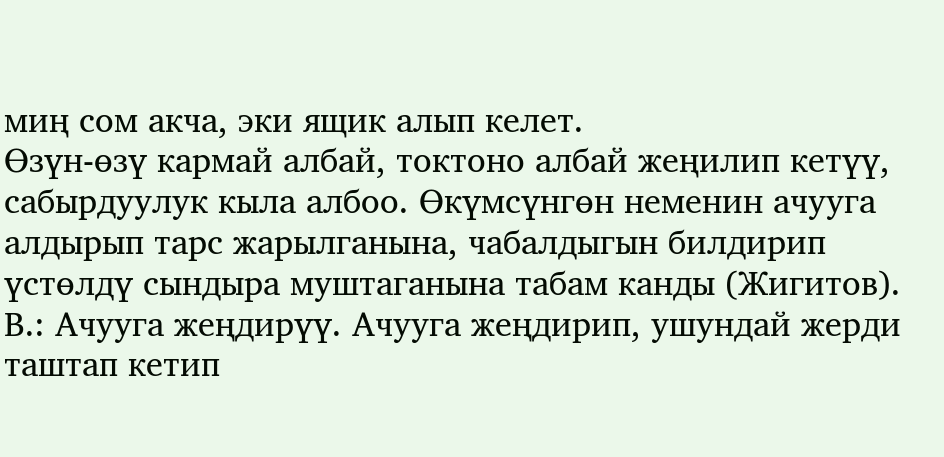миң сом акча, эки ящик алып келет.
Өзүн-өзү кармай албай, токтоно албай жеңилип кетүү, сабырдуулук кыла албоо. Өкүмсүнгөн неменин ачууга алдырып тарс жарылганына, чабалдыгын билдирип үстөлдү сындыра муштаганына табам канды (Жигитов). В.: Ачууга жеңдирүү. Ачууга жеңдирип, ушундай жерди таштап кетип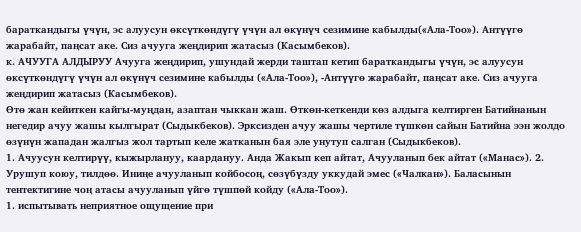бараткандыгы үчүн, эс алуусун өксүткөндүгү үчүн ал өкүнүч сезимине кабылды(«Ала-Тоо»). Антүүгө жарабайт, паңсат аке. Сиз ачууга жеңдирип жатасыз (Касымбеков).
к. АЧУУГА АЛДЫРУУ Ачууга жеңдирип, ушундай жерди таштап кетип бараткандыгы үчүн, эс алуусун өксүткөндүгү үчүн ал өкүнүч сезимине кабылды («Ала-Тоо»), -Антүүгө жарабайт, паңсат аке. Сиз ачууга жеңдирип жатасыз (Касымбеков).
Өтө жан кейиткен кайгы-муңдан, азаптан чыккан жаш. Өткөн-кеткенди көз алдыга келтирген Батийнанын негедир ачуу жашы кылгырат (Сыдыкбеков). Эрксизден ачуу жашы чертиле түшкөн сайын Батийна ээн жолдо өзүнүн жападан жалгыз жол тартып келе жатканын бая эле унутуп салган (Сыдыкбеков).
1. Ачуусун келтирүү, кыжырлануу, каардануу. Анда Жакып кеп айтат, Ачууланып бек айтат («Манас»). 2. Урушуп коюу, тилдөө. Иниңе ачууланып койбосоң, сөзүбүзду уккудай эмес («Чалкан»). Баласынын тентектигине чоң атасы ачууланып үйгө түшпөй койду («Ала-Тоо»).
1. испытывать неприятное ощущение при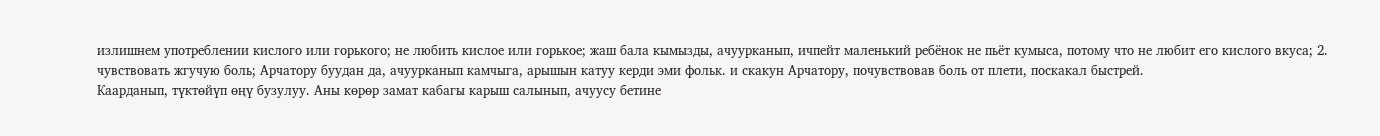излишнем употреблении кислого или горького; не любить кислое или горькое; жаш бала кымызды, ачуурканып, ичпейт маленький ребёнок не пьёт кумыса, потому что не любит его кислого вкуса; 2. чувствовать жгучую боль; Арчатору буудан да, ачуурканып камчыга, арышын катуу керди эми фольк. и скакун Арчатору, почувствовав боль от плети, поскакал быстрей.
Каарданып, түктөйүп өңү бузулуу. Аны көрөр замат кабагы карыш салынып, ачуусу бетине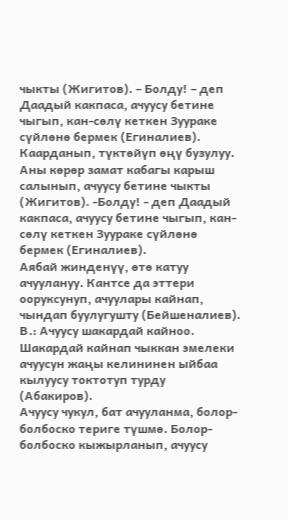чыкты (Жигитов). – Болду! – деп Даадый какпаса, ачуусу бетине чыгып, кан-сөлү кеткен Зуураке сүйлөнө бермек (Егиналиев).
Каарданып, түктөйүп өңү бузулуу. Аны көрөр замат кабагы карыш салынып, ачуусу бетине чыкты (Жигитов). -Болду! - деп Даадый какпаса, ачуусу бетине чыгып, кан-сөлү кеткен Зуураке сүйлөнө бермек (Егиналиев).
Аябай жинденүү, өтө катуу ачуулануу. Кантсе да эттери ооруксунуп, ачуулары кайнап, чындап буулугушту (Бейшеналиев). В.: Ачуусу шакардай кайноо. Шакардай кайнап чыккан эмелеки ачуусун жаңы келининен ыйбаа кылуусу токтотуп турду (Абакиров).
Ачуусу чукул, бат ачууланма, болор-болбоско териге түшмө. Болор-болбоско кыжырланып, ачуусу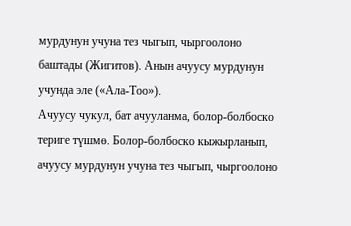мурдунун учуна тез чыгып, чыргоолоно баштады (Жигитов). Анын ачуусу мурдунун учунда эле («Ала-Тоо»).
Ачуусу чукул, бат ачууланма, болор-болбоско териге түшмө. Болор-болбоско кыжырланып, ачуусу мурдунун учуна тез чыгып, чыргоолоно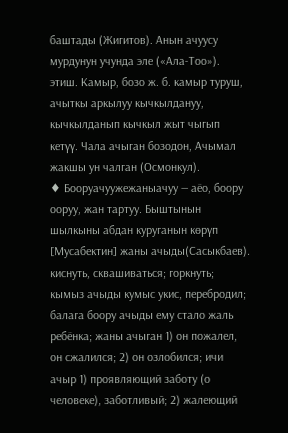баштады (Жигитов). Анын ачуусу мурдунун учунда эле («Ала-Тоо»).
этиш. Камыр, бозо ж. б. камыр туруш, ачыткы аркылуу кычкылдануу, кычкылданып кычкыл жыт чыгып кетүү. Чала ачыган бозодон, Ачымал жакшы ун чалган (Осмонкул).
♦ Бооруачуужежаныачуу — аёо, боору ооруу, жан тартуу. Быштынын шылкыны абдан куруганын көрүп [Мусабектин] жаны ачыды(Сасыкбаев).
киснуть, сквашиваться; горкнуть; кымыз ачыды кумыс укис, перебродил; балага боору ачыды ему стало жаль ребёнка; жаны ачыган 1) он пожалел, он сжалился; 2) он озлобился; ичи ачыр 1) проявляющий заботу (о человеке), заботливый; 2) жалеющий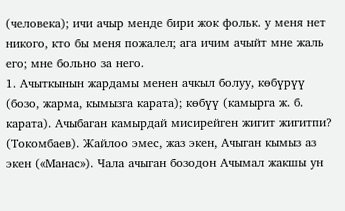(человека); ичи ачыр менде бири жок фольк. у меня нет никого, кто бы меня пожалел; ага ичим ачыйт мне жаль его; мне больно за него.
1. Ачыткынын жардамы менен ачкыл болуу, көбүрүү (бозо, жарма, кымызга карата); көбүү (камырга ж. б. карата). Ачыбаган камырдай мисирейген жигит жигитпи? (Токомбаев). Жайлоо эмес, жаз экен, Ачыган кымыз аз экен («Манас»). Чала ачыган бозодон Ачымал жакшы ун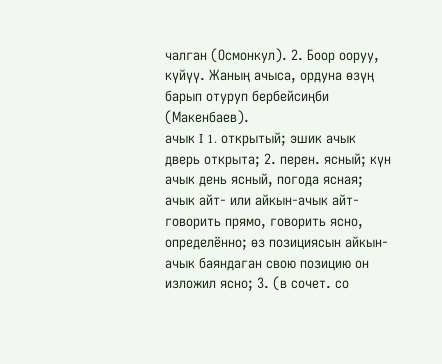чалган (Осмонкул). 2. Боор ооруу, күйүү. Жаның ачыса, ордуна өзүң барып отуруп бербейсиңби (Макенбаев).
ачык I 1. открытый; эшик ачык дверь открыта; 2. перен. ясный; күн ачык день ясный, погода ясная; ачык айт- или айкын-ачык айт- говорить прямо, говорить ясно, определённо; өз позициясын айкын-ачык баяндаган свою позицию он изложил ясно; 3. (в сочет. со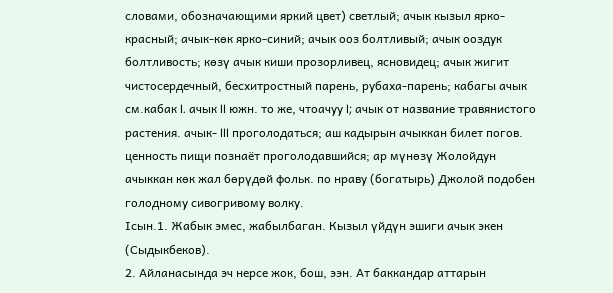словами, обозначающими яркий цвет) светлый; ачык кызыл ярко-красный; ачык-көк ярко-синий; ачык ооз болтливый; ачык ооздук болтливость; көзү ачык киши прозорливец, ясновидец; ачык жигит чистосердечный, бесхитростный парень, рубаха-парень; кабагы ачык см.кабак I. ачык II южн. то же, чтоачуу I; ачык от название травянистого растения. ачык- III проголодаться; аш кадырын ачыккан билет погов. ценность пищи познаёт проголодавшийся; ар мүнөзү Жолойдун ачыккан көк жал бөрүдөй фольк. по нраву (богатырь) Джолой подобен голодному сивогривому волку.
Iсын.1. Жабык эмес, жабылбаган. Кызыл үйдүн эшиги ачык экен (Сыдыкбеков).
2. Айланасында эч нерсе жок, бош, ээн. Ат баккандар аттарын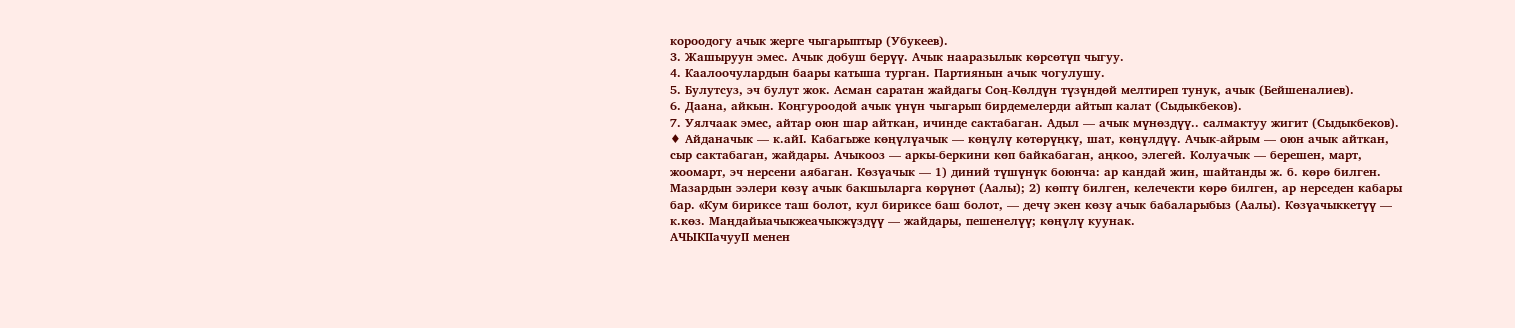короодогу ачык жерге чыгарыптыр (Убукеев).
3. Жашыруун эмес. Ачык добуш берүү. Ачык нааразылык көрсөтүп чыгуу.
4. Каалоочулардын баары катыша турган. Партиянын ачык чогулушу.
5. Булутсуз, эч булут жок. Асман саратан жайдагы Соң-Көлдүн түзүндөй мелтиреп тунук, ачык (Бейшеналиев).
6. Даана, айкын. Коңгуроодой ачык үнүн чыгарып бирдемелерди айтып калат (Сыдыкбеков).
7. Уялчаак эмес, айтар оюн шар айткан, ичинде сактабаган. Адыл — ачык мүнөздүү.. салмактуу жигит (Сыдыкбеков).
♦ Айданачык — к.айI. Кабагыже көңүлүачык — көңүлү көтөрүңкү, шат, көңүлдүү. Ачык-айрым — оюн ачык айткан, сыр сактабаган, жайдары. Ачыкооз — аркы-беркини көп байкабаган, аңкоо, элегей. Колуачык — берешен, март, жоомарт, эч нерсени аябаган. Көзүачык — 1) диний түшүнүк боюнча: ар кандай жин, шайтанды ж. б. көрө билген. Мазардын ээлери көзү ачык бакшыларга көрүнөт (Аалы); 2) көптү билген, келечекти көрө билген, ар нерседен кабары бар. «Кум бириксе таш болот, кул бириксе баш болот, — дечү экен көзү ачык бабаларыбыз (Аалы). Көзүачыккетүү — к.көз. Маңдайыачыкжеачыкжүздүү — жайдары, пешенелүү; көңүлү куунак.
АЧЫКIIачууII менен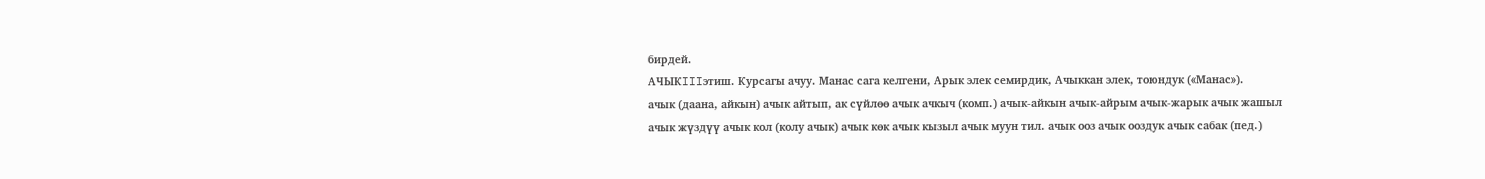бирдей.
АЧЫКIIIэтиш. Курсагы ачуу. Манас сага келгени, Арык элек семирдик, Ачыккан элек, тоюндук («Манас»).
ачык (даана, айкын) ачык айтып, ак сүйлөө ачык ачкыч (комп.) ачык-айкын ачык-айрым ачык-жарык ачык жашыл ачык жүздүү ачык кол (колу ачык) ачык көк ачык кызыл ачык муун тил. ачык ооз ачык ооздук ачык сабак (пед.)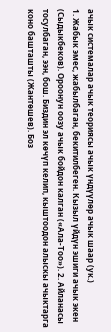ачык системалар ачык теориясы ачык үндүүлөр ачык шаар (ук.)
1. Жабык эмес, жабылбаган, бекитилбеген. Кызыл үйдүн эшиги ачык экен (Сыдыкбеков). Ороонун оозу ачык бойдон калган («Ала-Тоо»). 2. Айланасы тосулбаган, ээн, бош. Биздин эл көчүп келип, кыштоодон алыскы ачыктарга коно башташты (Жантөшев). Боз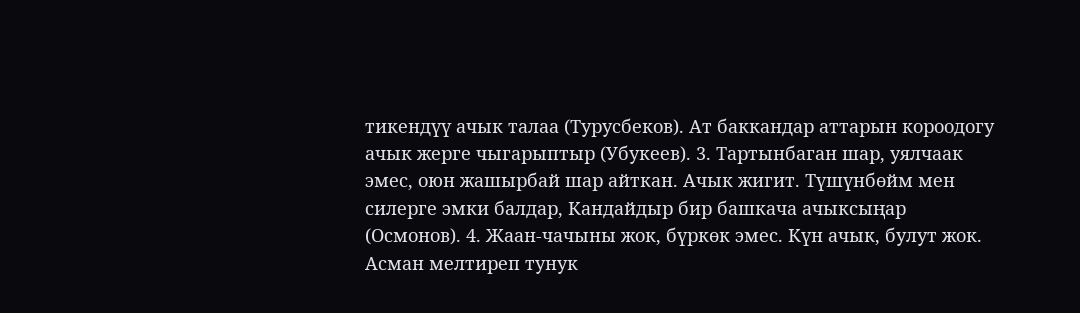тикендүү ачык талаа (Турусбеков). Ат баккандар аттарын короодогу ачык жерге чыгарыптыр (Убукеев). 3. Тартынбаган шар, уялчаак эмес, оюн жашырбай шар айткан. Ачык жигит. Түшүнбөйм мен силерге эмки балдар, Кандайдыр бир башкача ачыксыңар (Осмонов). 4. Жаан-чачыны жок, бүркөк эмес. Күн ачык, булут жок. Асман мелтиреп тунук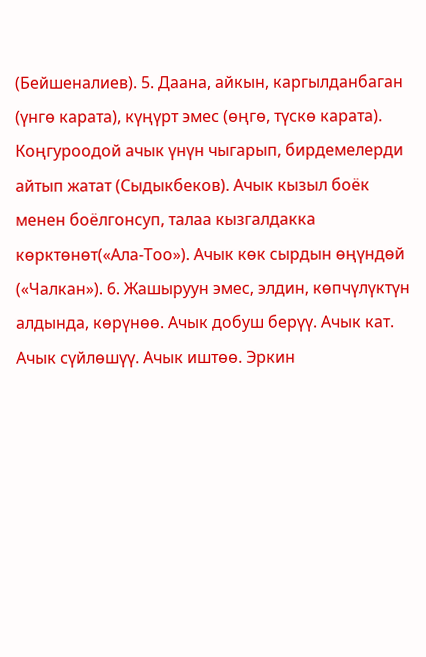(Бейшеналиев). 5. Даана, айкын, каргылданбаган (үнгө карата), күңүрт эмес (өңгө, түскө карата). Коңгуроодой ачык үнүн чыгарып, бирдемелерди айтып жатат (Сыдыкбеков). Ачык кызыл боёк менен боёлгонсуп, талаа кызгалдакка көрктөнөт(«Ала-Тоо»). Ачык көк сырдын өңүндөй («Чалкан»). 6. Жашыруун эмес, элдин, көпчүлүктүн алдында, көрүнөө. Ачык добуш берүү. Ачык кат. Ачык сүйлөшүү. Ачык иштөө. Эркин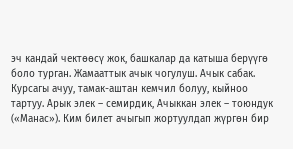эч кандай чектөөсү жок, башкалар да катыша берүүгө боло турган. Жамааттык ачык чогулуш. Ачык сабак.
Курсагы ачуу, тамак-аштан кемчил болуу, кыйноо тартуу. Арык элек – семирдик, Ачыккан элек – тоюндук («Манас»). Ким билет ачыгып жортуулдап жүргөн бир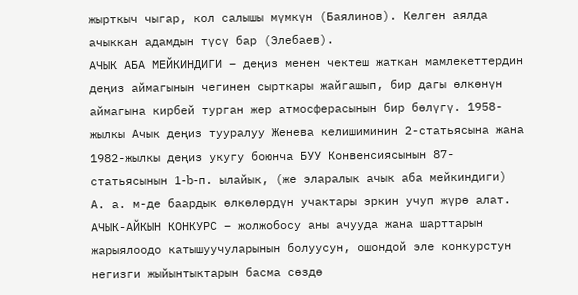жырткыч чыгар, кол салышы мүмкүн (Баялинов). Келген аялда ачыккан адамдын түсү бар (Элебаев).
АЧЫК АБА МЕЙКИНДИГИ – деңиз менен чектеш жаткан мамлекеттердин деңиз аймагынын чегинен сырткары жайгашып, бир дагы өлкөнүн аймагына кирбей турган жер атмосферасынын бир бөлүгү. 1958-жылкы Ачык деңиз тууралуу Женева келишиминин 2-статьясына жана 1982-жылкы деңиз укугу боюнча БУУ Конвенсиясынын 87-статьясынын 1-b-п. ылайык, (же эларалык ачык аба мейкиндиги) А. а. м-де баардык өлкөлөрдүн учактары эркин учуп жүрө алат.
АЧЫК-АЙКЫН КОНКУРС – жолжобосу аны ачууда жана шарттарын жарыялоодо катышуучуларынын болуусун, ошондой эле конкурстун негизги жыйынтыктарын басма сөздө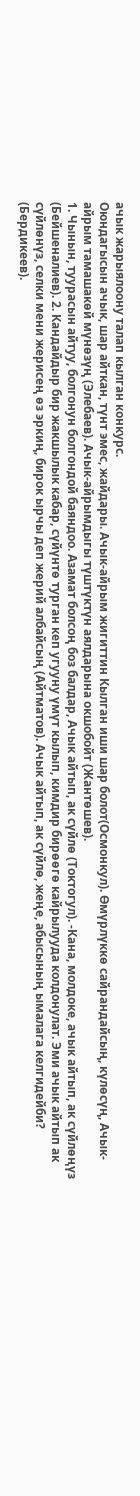ачык жарыялоону талап кылган конкурс.
Оюндагысын ачык, шар айткан, түнт эмес, жайдары. Ачык-айрым жигиттин Кылган иши шар болот(Осмонкул). Өмүрлүккө сайрандайсың, күлөсүң, Ачык-айрым тамашакөй мүнөзүң (Элебаев). Ачык-айрымдыгы түштүктүн аялдарына окшобойт (Жантөшев).
1. Чынын, туурасын айтуу, болгонун болгондой баяндоо. Азамат болсоң боз балдар, Ачык айтып, ак сүйлө (Токтогул). -Кана, молдоке, ачык айтып, ак сүйлөңүз (Бейшеналиев). 2. Кандайдыр бир жакшылык кабар, сүйүнтө турган кеп угууну үмүт кылып, кимдир бирөөгө кайрылууда колдонулат. Эми ачык айтып ак сүйлөнүз, селки мени жерисең өз эркиң, бирок ырчы деп жерий албайсың (Айтматов). Ачык айтып, ак сүйлө, жеңе, абысының ымалага келгидейби? (Бердикеев).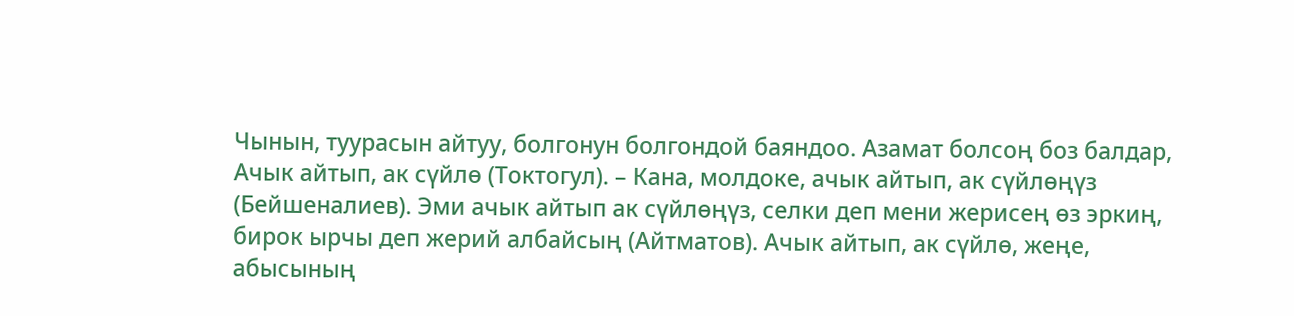Чынын, туурасын айтуу, болгонун болгондой баяндоо. Азамат болсоң боз балдар, Ачык айтып, ак сүйлө (Токтогул). – Кана, молдоке, ачык айтып, ак сүйлөңүз (Бейшеналиев). Эми ачык айтып ак сүйлөңүз, селки деп мени жерисең өз эркиң, бирок ырчы деп жерий албайсың (Айтматов). Ачык айтып, ак сүйлө, жеңе, абысының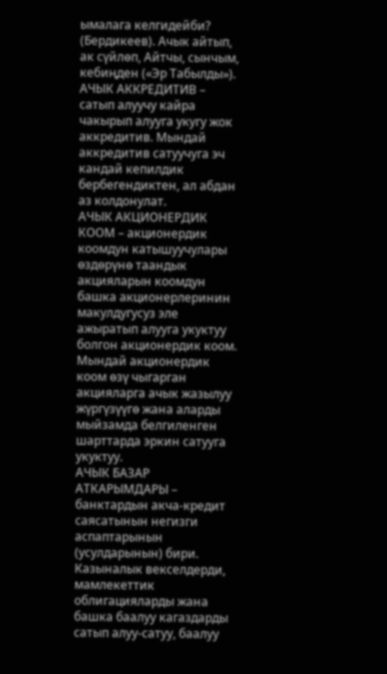ымалага келгидейби? (Бердикеев). Ачык айтып, ак сүйлөп, Айтчы, сынчым, кебиңден («Эр Табылды»).
АЧЫК АККРЕДИТИВ – сатып алуучу кайра чакырып алууга укугу жок аккредитив. Мындай аккредитив сатуучуга эч кандай кепилдик бербегендиктен, ал абдан аз колдонулат.
АЧЫК АКЦИОНЕРДИК КООМ – акционердик коомдун катышуучулары өздөрүнө таандык акцияларын коомдун башка акционерлеринин макулдугусуз эле ажыратып алууга укуктуу болгон акционердик коом. Мындай акционердик коом өзү чыгарган акцияларга ачык жазылуу жүргүзүүгө жана аларды мыйзамда белгиленген шарттарда эркин сатууга укуктуу.
АЧЫК БАЗАР АТКАРЫМДАРЫ – банктардын акча-кредит саясатынын негизги аспаптарынын (усулдарынын) бири. Казыналык векселдерди, мамлекеттик облигацияларды жана башка баалуу кагаздарды сатып алуу-сатуу, баалуу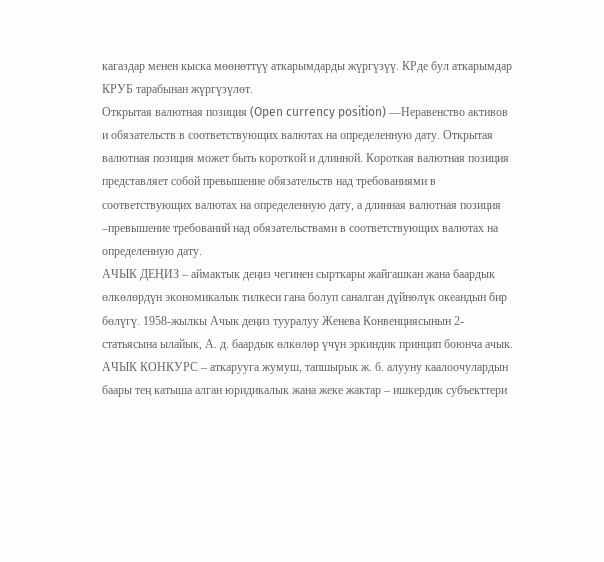кагаздар менен кыска мөөнөттүү аткарымдарды жүргүзүү. КРде бул аткарымдар КРУБ тарабынан жүргүзүлөт.
Открытая валютная позиция (Open currency position) —Неравенство активов и обязательств в соответствующих валютах на определенную дату. Открытая валютная позиция может быть короткой и длинной. Короткая валютная позиция представляет собой превышение обязательств над требованиями в соответствующих валютах на определенную дату, а длинная валютная позиция –превышение требований над обязательствами в соответствующих валютах на определенную дату.
АЧЫК ДЕҢИЗ – аймактык деңиз чегинен сырткары жайгашкан жана баардык өлкөлөрдүн экономикалык тилкеси гана болуп саналган дүйнөлүк океандын бир бөлүгү. 1958-жылкы Ачык деңиз тууралуу Женева Конвенциясынын 2-статьясына ылайык, А. д. баардык өлкөлөр үчүн эркиндик принцип боюнча ачык.
АЧЫК КОНКУРС – аткарууга жумуш, тапшырык ж. б. алууну каалоочулардын баары тең катыша алган юридикалык жана жеке жактар – ишкердик субъекттери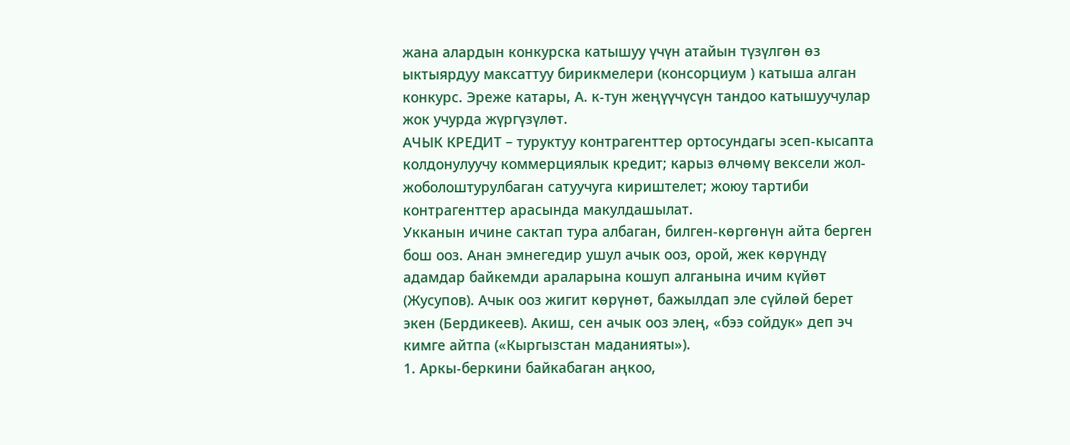жана алардын конкурска катышуу үчүн атайын түзүлгөн өз ыктыярдуу максаттуу бирикмелери (консорциум ) катыша алган конкурс. Эреже катары, А. к-тун жеңүүчүсүн тандоо катышуучулар жок учурда жүргүзүлөт.
АЧЫК КРЕДИТ – туруктуу контрагенттер ортосундагы эсеп-кысапта колдонулуучу коммерциялык кредит; карыз өлчөмү вексели жол-жоболоштурулбаган сатуучуга кириштелет; жоюу тартиби контрагенттер арасында макулдашылат.
Укканын ичине сактап тура албаган, билген-көргөнүн айта берген бош ооз. Анан эмнегедир ушул ачык ооз, орой, жек көрүндү адамдар байкемди араларына кошуп алганына ичим күйөт (Жусупов). Ачык ооз жигит көрүнөт, бажылдап эле сүйлөй берет экен (Бердикеев). Акиш, сен ачык ооз элең, «бээ сойдук» деп эч кимге айтпа («Кыргызстан маданияты»).
1. Аркы-беркини байкабаган аңкоо,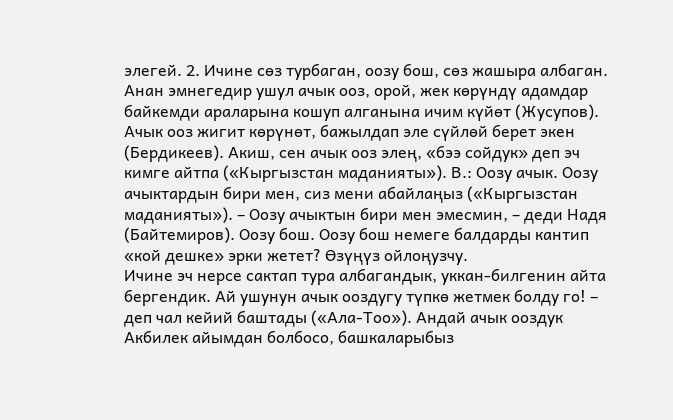элегей. 2. Ичине сөз турбаган, оозу бош, сөз жашыра албаган. Анан эмнегедир ушул ачык ооз, орой, жек көрүндү адамдар байкемди араларына кошуп алганына ичим күйөт (Жусупов). Ачык ооз жигит көрүнөт, бажылдап эле сүйлөй берет экен (Бердикеев). Акиш, сен ачык ооз элең, «бээ сойдук» деп эч кимге айтпа («Кыргызстан маданияты»). В.: Оозу ачык. Оозу ачыктардын бири мен, сиз мени абайлаңыз («Кыргызстан маданияты»). – Оозу ачыктын бири мен эмесмин, – деди Надя (Байтемиров). Оозу бош. Оозу бош немеге балдарды кантип «кой дешке» эрки жетет? Өзүңүз ойлоңузчу.
Ичине эч нерсе сактап тура албагандык, уккан-билгенин айта бергендик. Ай ушунун ачык ооздугу түпкө жетмек болду го! – деп чал кейий баштады («Ала-Тоо»). Андай ачык ооздук Акбилек айымдан болбосо, башкаларыбыз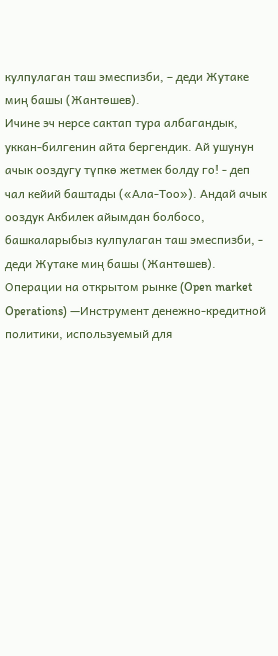кулпулаган таш эмеспизби, – деди Жутаке миң башы (Жантөшев).
Ичине эч нерсе сактап тура албагандык, уккан-билгенин айта бергендик. Ай ушунун ачык ооздугу түпкө жетмек болду го! - деп чал кейий баштады («Ала-Тоо»). Андай ачык ооздук Акбилек айымдан болбосо, башкаларыбыз кулпулаган таш эмеспизби, - деди Жутаке миң башы (Жантөшев).
Операции на открытом рынке (Open market Operations) —Инструмент денежно-кредитной политики, используемый для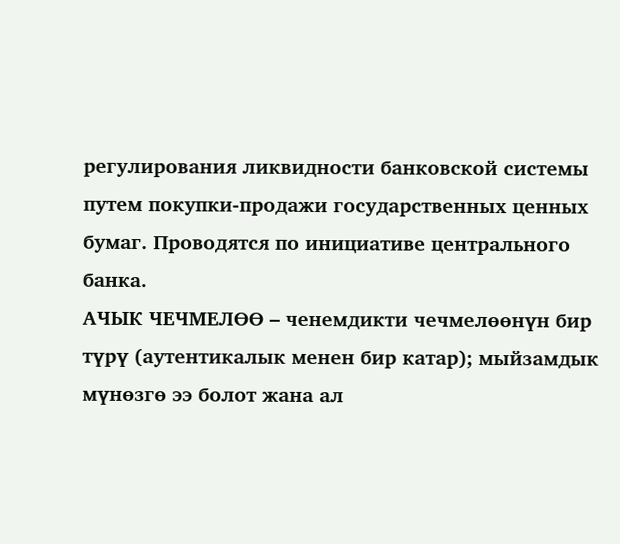регулирования ликвидности банковской системы путем покупки-продажи государственных ценных бумаг. Проводятся по инициативе центрального банка.
АЧЫК ЧЕЧМЕЛӨӨ – ченемдикти чечмелөөнүн бир түрү (аутентикалык менен бир катар); мыйзамдык мүнөзгө ээ болот жана ал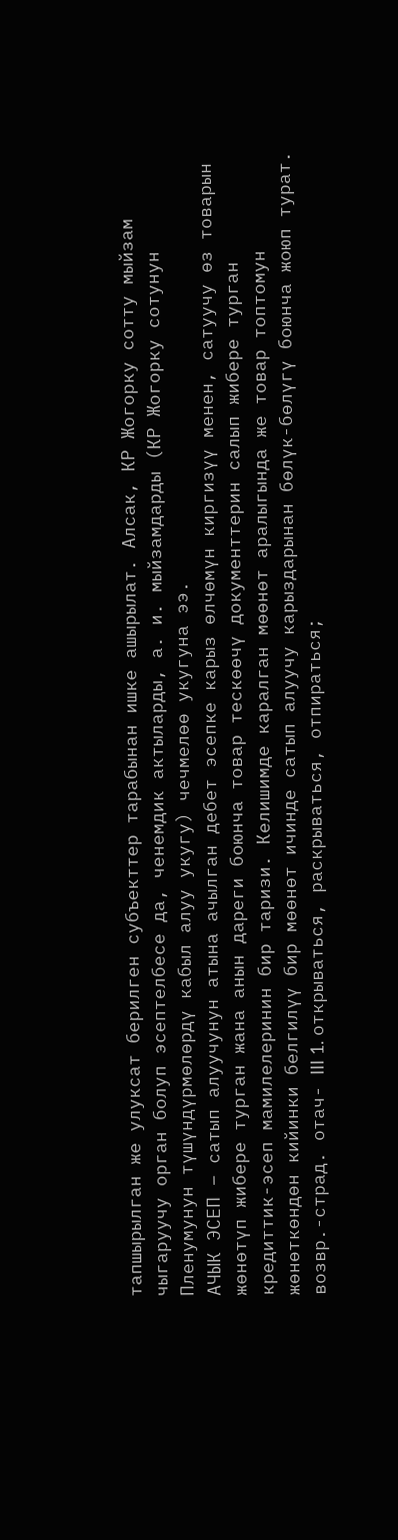тапшырылган же улуксат берилген субъекттер тарабынан ишке ашырылат. Алсак, КР Жогорку сотту мыйзам чыгаруучу орган болуп эсептелбесе да, ченемдик актыларды, а. и. мыйзамдарды (КР Жогорку сотунун Пленумунун түшүндүрмөлөрдү кабыл алуу укугу) чечмелөө укугуна ээ.
АЧЫК ЭСЕП – сатып алуучунун атына ачылган дебет эсепке карыз өлчөмүн киргизүү менен, сатуучу өз товарын жөнөтүп жибере турган жана анын дареги боюнча товар тескөөчү документтерин салып жибере турган кредиттик-эсеп мамилелеринин бир таризи. Келишимде каралган мөөнөт аралыгында же товар топтомун жөнөткөндөн кийинки белгилүү бир мөөнөт ичинде сатып алуучу карыздарынан бөлүк-бөлүгү боюнча жоюп турат.
возвр.-страд. отач- III 1. открываться, раскрываться, отпираться;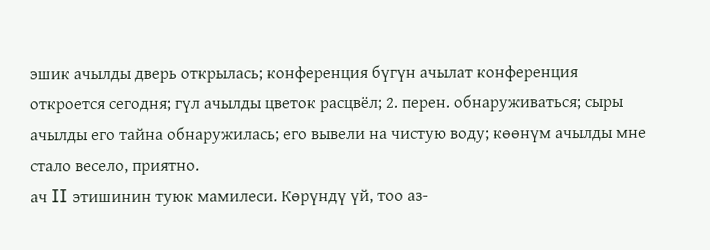эшик ачылды дверь открылась; конференция бүгүн ачылат конференция откроется сегодня; гүл ачылды цветок расцвёл; 2. перен. обнаруживаться; сыры ачылды его тайна обнаружилась; его вывели на чистую воду; көөнүм ачылды мне стало весело, приятно.
ач II этишинин туюк мамилеси. Көрүндү үй, тоо аз-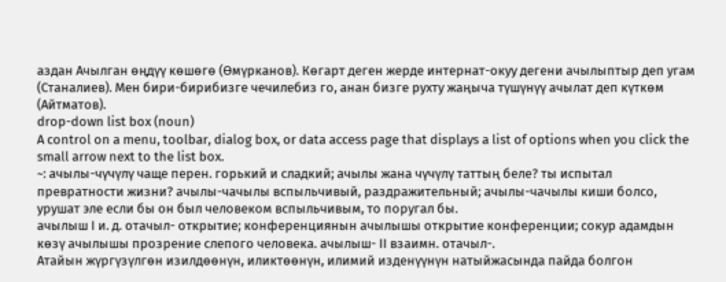аздан Ачылган өңдүү көшөгө (Өмүрканов). Көгарт деген жерде интернат-окуу дегени ачылыптыр деп угам (Станалиев). Мен бири-бирибизге чечилебиз го, анан бизге рухту жаңыча түшүнүү ачылат деп күткөм (Айтматов).
drop-down list box (noun)
A control on a menu, toolbar, dialog box, or data access page that displays a list of options when you click the small arrow next to the list box.
~: ачылы-чүчүлү чаще перен. горький и сладкий; ачылы жана чүчүлү таттың беле? ты испытал превратности жизни? ачылы-чачылы вспыльчивый, раздражительный; ачылы-чачылы киши болсо, урушат эле если бы он был человеком вспыльчивым, то поругал бы.
ачылыш I и. д. отачыл- открытие; конференциянын ачылышы открытие конференции; сокур адамдын көзү ачылышы прозрение слепого человека. ачылыш- II взаимн. отачыл-.
Атайын жүргүзүлгөн изилдөөнүн, иликтөөнүн, илимий изденүүнүн натыйжасында пайда болгон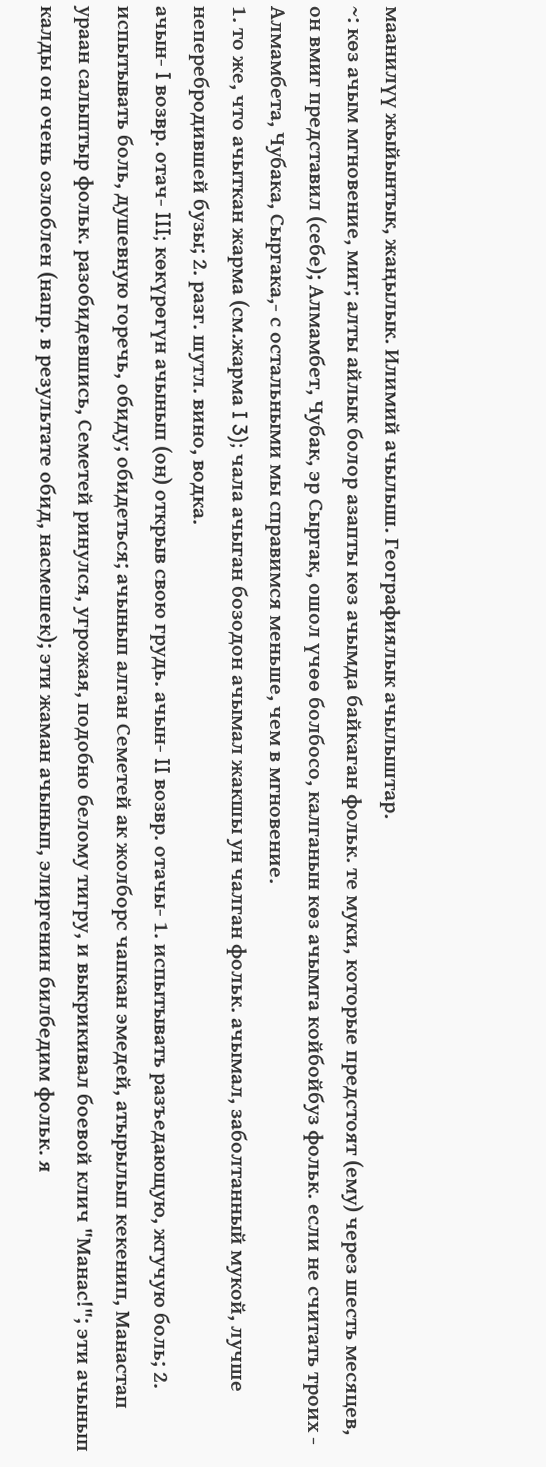маанилүү жыйынтык, жаңылык. Илимий ачылыш. Географиялык ачылыштар.
~: көз ачым мгновение, миг; алты айлык болор азапты көз ачымда байкаган фольк. те муки, которые предстоят (ему) через шесть месяцев, он вмиг представил (себе); Алмамбет, Чубак, эр Сыргак, ошол үчөө болбосо, калганын көз ачымга койбойбуз фольк. если не считать троих - Алмамбета, Чубака, Сыргака,- с остальными мы справимся меньше, чем в мгновение.
1. то же, что ачыткан жарма (см.жарма I 3); чала ачыган бозодон ачымал жакшы ун чалган фольк. ачымал, заболтанный мукой, лучше неперебродившей бузы; 2. разг. шутл. вино, водка.
ачын- I возвр. отач- III; көкүрөгүн ачынып (он) открыв свою грудь. ачын- II возвр. отачы- 1. испытывать разъедающую, жгучую боль; 2. испытывать боль, душевную горечь, обиду; обидеться; ачынып алган Семетей ак жолборс чапкан эмедей, атырылып кекенип, Манастап ураан салыптыр фольк. разобидевшись, Семетей ринулся, угрожая, подобно белому тигру, и выкрикивал боевой клич "Манас!"; эти ачынып калды он очень озлоблен (напр. в результате обид, насмешек); эти жаман ачынып, элиргенин билбедим фольк. я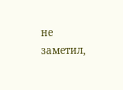не заметил,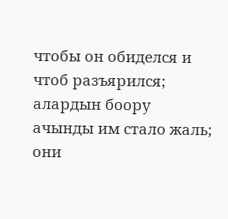чтобы он обиделся и чтоб разъярился; алардын боору ачынды им стало жаль; они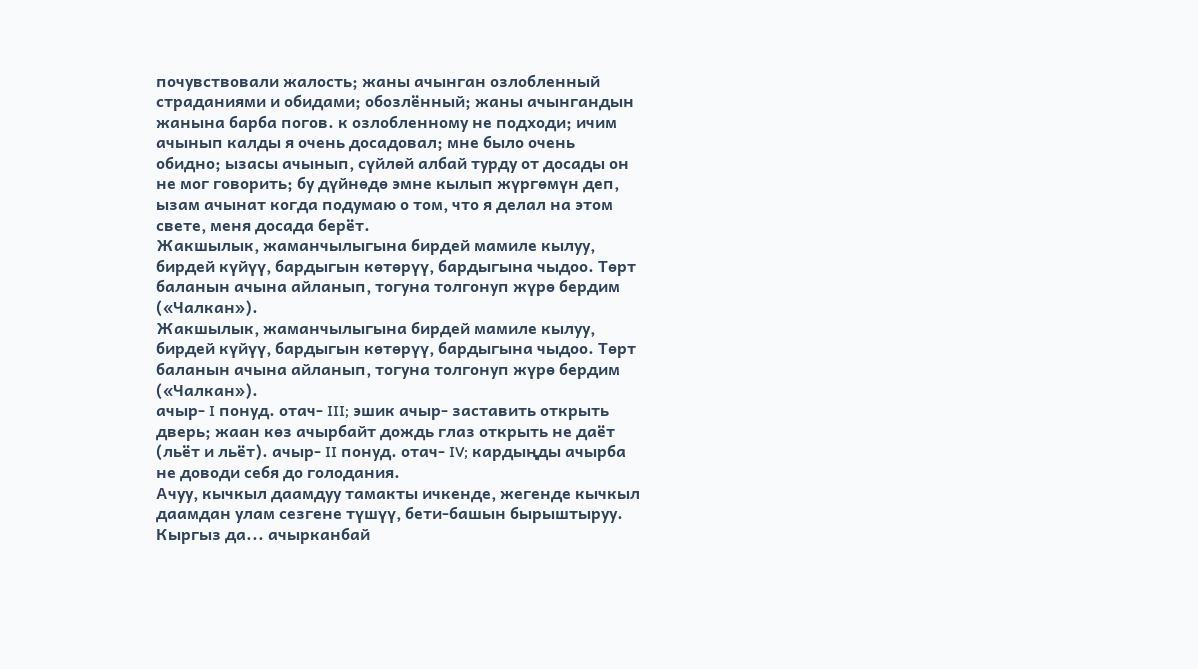почувствовали жалость; жаны ачынган озлобленный страданиями и обидами; обозлённый; жаны ачынгандын жанына барба погов. к озлобленному не подходи; ичим ачынып калды я очень досадовал; мне было очень обидно; ызасы ачынып, сүйлөй албай турду от досады он не мог говорить; бу дүйнөдө эмне кылып жүргөмүн деп, ызам ачынат когда подумаю о том, что я делал на этом свете, меня досада берёт.
Жакшылык, жаманчылыгына бирдей мамиле кылуу, бирдей күйүү, бардыгын көтөрүү, бардыгына чыдоо. Төрт баланын ачына айланып, тогуна толгонуп жүрө бердим («Чалкан»).
Жакшылык, жаманчылыгына бирдей мамиле кылуу, бирдей күйүү, бардыгын көтөрүү, бардыгына чыдоо. Төрт баланын ачына айланып, тогуна толгонуп жүрө бердим («Чалкан»).
ачыр- I понуд. отач- III; эшик ачыр- заставить открыть дверь; жаан көз ачырбайт дождь глаз открыть не даёт (льёт и льёт). ачыр- II понуд. отач- IV; кардыңды ачырба не доводи себя до голодания.
Ачуу, кычкыл даамдуу тамакты ичкенде, жегенде кычкыл даамдан улам сезгене түшүү, бети-башын бырыштыруу. Кыргыз да... ачырканбай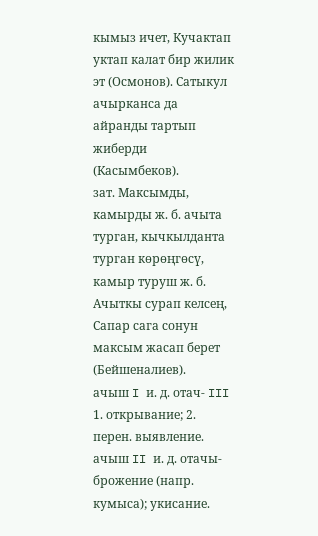кымыз ичет, Кучактап уктап калат бир жилик эт (Осмонов). Сатыкул ачырканса да айранды тартып жиберди (Касымбеков).
зат. Максымды, камырды ж. б. ачыта турган, кычкылданта турган көрөңгөсү, камыр туруш ж. б. Ачыткы сурап келсең, Сапар сага сонун максым жасап берет (Бейшеналиев).
ачыш I и. д. отач- III 1. открывание; 2. перен. выявление. ачыш II и. д. отачы- брожение (напр. кумыса); укисание.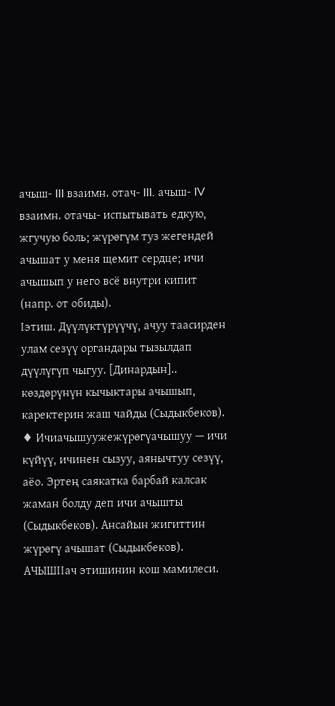ачыш- III взаимн. отач- III. ачыш- IV взаимн. отачы- испытывать едкую, жгучую боль; жүрөгүм туз жегендей ачышат у меня щемит сердце; ичи ачышып у него всё внутри кипит (напр. от обиды).
Iэтиш. Дүүлүктүрүүчү, ачуу таасирден улам сезүү органдары тызылдап дүүлүгүп чыгуу. [Динардын].. көздөрүнүн кычыктары ачышып, каректерин жаш чайды (Сыдыкбеков).
♦ Ичиачышуужежүрөгүачышуу — ичи күйүү, ичинен сызуу, аянычтуу сезүү, аёо. Эртең саякатка барбай калсак жаман болду деп ичи ачышты (Сыдыкбеков). Ансайын жигиттин жүрөгү ачышат (Сыдыкбеков).
АЧЫШIIач этишинин кош мамилеси.